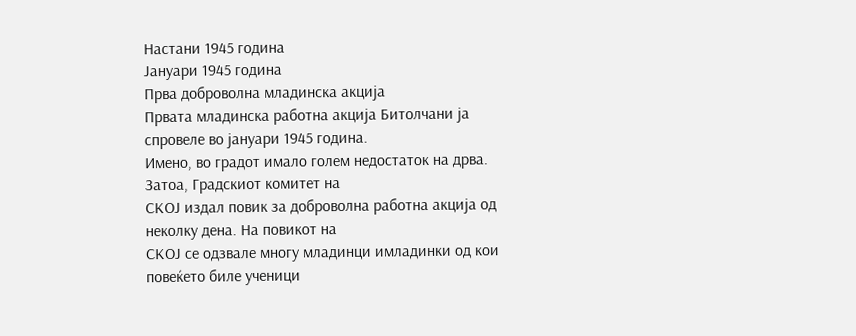Настани 1945 година
Јануари 1945 година
Прва доброволна младинска акција
Првата младинска работна акција Битолчани ја спровеле во јануари 1945 година.
Имено, во градот имало голем недостаток на дрва. Затоа, Градскиот комитет на
СКОЈ издал повик за доброволна работна акција од неколку дена. На повикот на
СКОЈ се одзвале многу младинци имладинки од кои повеќето биле ученици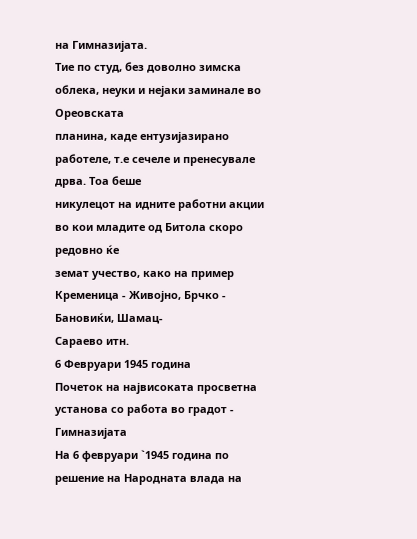на Гимназијата.
Тие по студ, без доволно зимска облека, неуки и нејаки заминале во Ореовската
планина, каде ентузијазирано работеле, т.е сечеле и пренесувале дрва. Тоа беше
никулецот на идните работни акции во кои младите од Битола скоро редовно ќе
земат учество, како на пример Кременица - Живојно, Брчко - Бановиќи, Шамац-
Сараево итн.
6 Февруари 1945 година
Почеток на највисоката просветна установа со работа во градот - Гимназијата
На 6 февруари `1945 година по решение на Народната влада на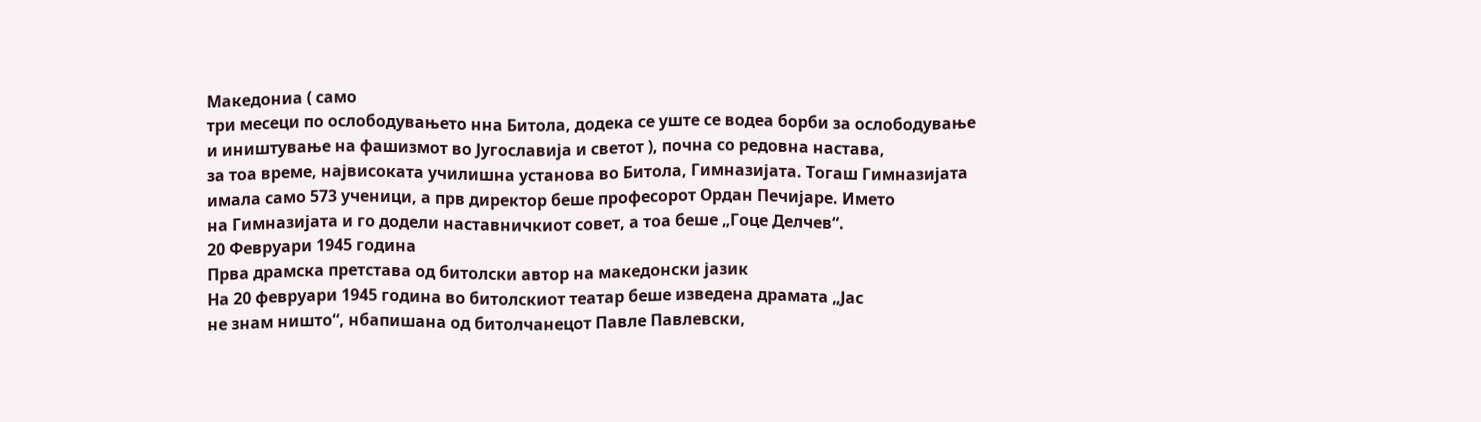Македониа ( само
три месеци по ослободувањето нна Битола, додека се уште се водеа борби за ослободување
и иништување на фашизмот во Југославија и светот ), почна со редовна настава,
за тоа време, највисоката училишна установа во Битола, Гимназијата. Тогаш Гимназијата
имала само 573 ученици, а прв директор беше професорот Ордан Печијаре. Името
на Гимназијата и го додели наставничкиот совет, а тоа беше „Гоце Делчев“.
20 Февруари 1945 година
Прва драмска претстава од битолски автор на македонски јазик
На 20 февруари 1945 година во битолскиот театар беше изведена драмата „Јас
не знам ништо“, нбапишана од битолчанецот Павле Павлевски,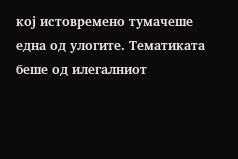кој истовремено тумачеше
една од улогите. Тематиката беше од илегалниот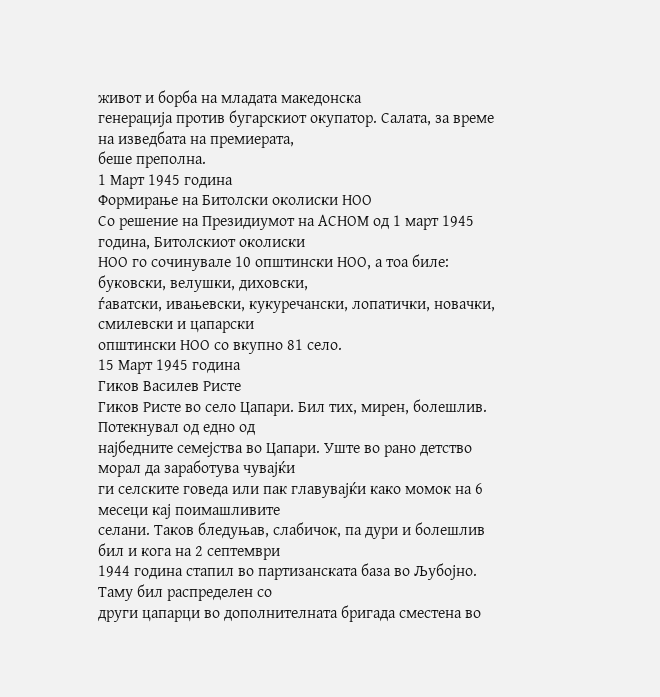живот и борба на младата македонска
генерација против бугарскиот окупатор. Салата, за време на изведбата на премиерата,
беше преполна.
1 Март 1945 година
Формирање на Битолски околиски НОО
Со решение на Президиумот на АСНОМ од 1 март 1945 година, Битолскиот околиски
НОО го сочинувале 10 општински НОО, а тоа биле: буковски, велушки, диховски,
ѓаватски, ивањевски, кукуречански, лопатички, новачки, смилевски и цапарски
општински НОО со вкупно 81 село.
15 Март 1945 година
Гиков Василев Ристе
Гиков Ристе во село Цапари. Бил тих, мирен, болешлив. Потекнувал од едно од
најбедните семејства во Цапари. Уште во рано детство морал да заработува чувајќи
ги селските говеда или пак главувајќи како момок на 6 месеци кај поимашливите
селани. Таков бледуњав, слабичок, па дури и болешлив бил и кога на 2 септември
1944 година стапил во партизанската база во Љубојно. Таму бил распределен со
други цапарци во дополнителната бригада сместена во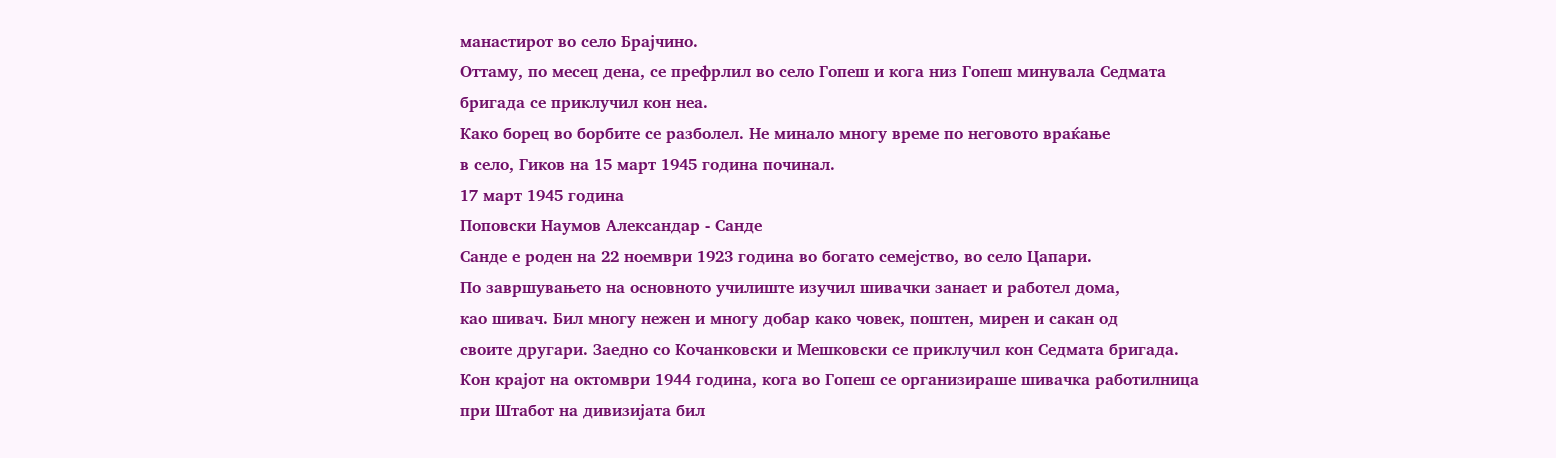манастирот во село Брајчино.
Оттаму, по месец дена, се префрлил во село Гопеш и кога низ Гопеш минувала Седмата
бригада се приклучил кон неа.
Како борец во борбите се разболел. Не минало многу време по неговото враќање
в село, Гиков на 15 март 1945 година починал.
17 март 1945 година
Поповски Наумов Александар - Санде
Санде е роден на 22 ноември 1923 година во богато семејство, во село Цапари.
По завршувањето на основното училиште изучил шивачки занает и работел дома,
као шивач. Бил многу нежен и многу добар како човек, поштен, мирен и сакан од
своите другари. Заедно со Кочанковски и Мешковски се приклучил кон Седмата бригада.
Кон крајот на октомври 1944 година, кога во Гопеш се организираше шивачка работилница
при Штабот на дивизијата бил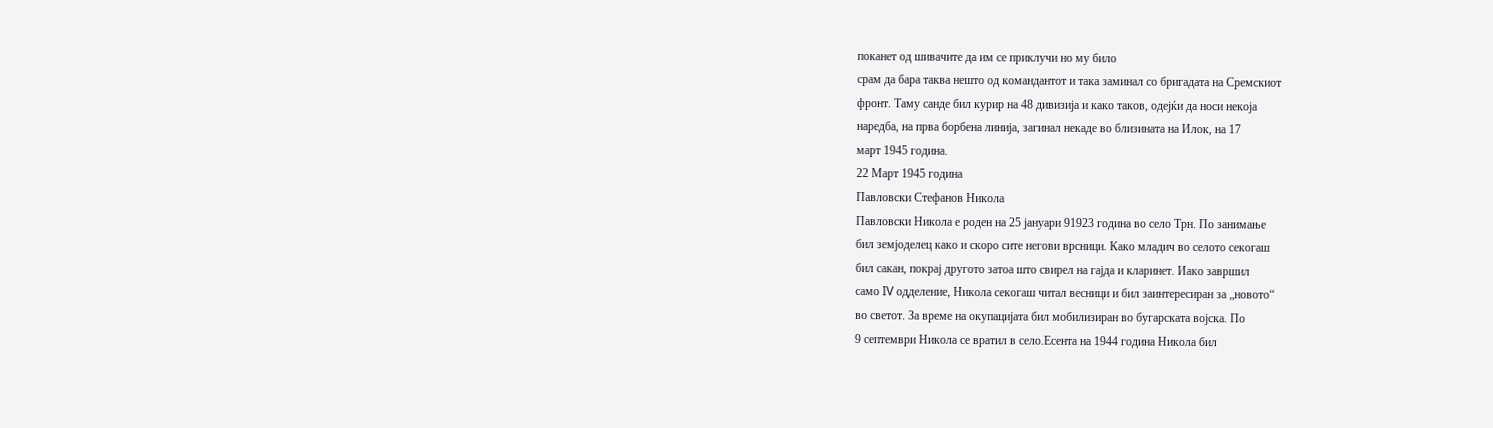поканет од шивачите да им се приклучи но му било
срам да бара таква нешто од командантот и така заминал со бригадата на Сремскиот
фронт. Таму санде бил курир на 48 дивизија и како таков, одејќи да носи некоја
наредба, на прва борбена линија, загинал некаде во близината на Илок, на 17
март 1945 година.
22 Март 1945 година
Павловски Стефанов Никола
Павловски Никола е роден на 25 јануари 91923 година во село Трн. По занимање
бил земјоделец како и скоро сите негови врсници. Како младич во селото секогаш
бил сакан, покрај другото затоа што свирел на гајда и кларинет. Иако завршил
само IV одделение, Никола секогаш читал весници и бил заинтересиран за „новото“
во светот. За време на окупацијата бил мобилизиран во бугарската војска. По
9 септември Никола се вратил в село.Есента на 1944 година Никола бил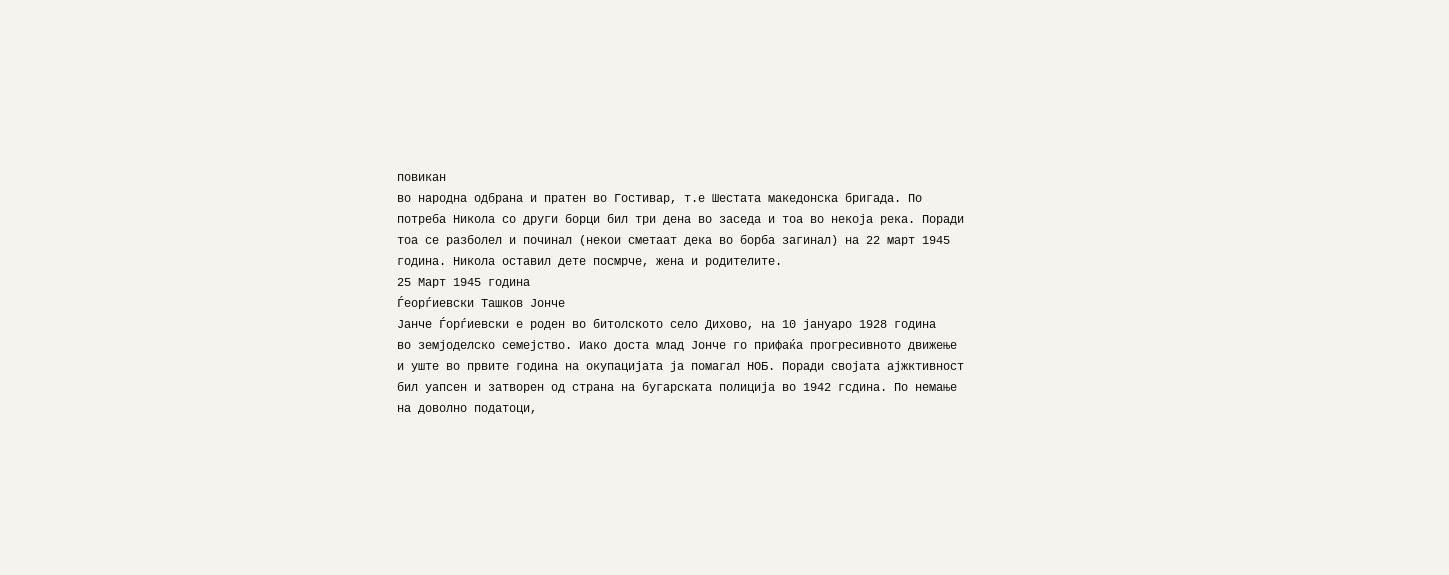повикан
во народна одбрана и пратен во Гостивар, т.е Шестата македонска бригада. По
потреба Никола со други борци бил три дена во заседа и тоа во некоја река. Поради
тоа се разболел и починал (некои сметаат дека во борба загинал) на 22 март 1945
година. Никола оставил дете посмрче, жена и родителите.
25 Март 1945 година
Ѓеорѓиевски Ташков Јонче
Јанче Ѓорѓиевски е роден во битолското село Дихово, на 10 јануаро 1928 година
во земјоделско семејство. Иако доста млад Јонче го прифаќа прогресивното движење
и уште во првите година на окупацијата ја помагал НОБ. Поради својата ајжктивност
бил уапсен и затворен од страна на бугарската полиција во 1942 гсдина. По немање
на доволно податоци,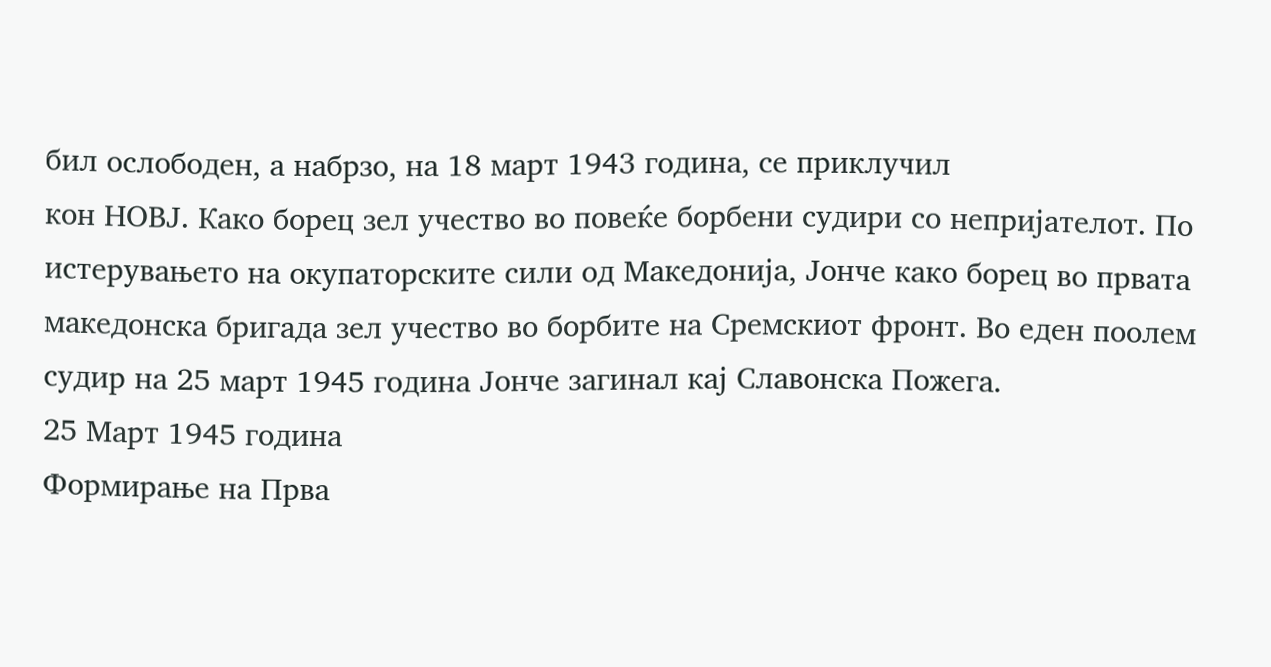бил ослободен, а набрзо, на 18 март 1943 година, се приклучил
кон НОВЈ. Како борец зел учество во повеќе борбени судири со непријателот. По
истерувањето на окупаторските сили од Македонија, Јонче како борец во првата
македонска бригада зел учество во борбите на Сремскиот фронт. Во еден поолем
судир на 25 март 1945 година Јонче загинал кај Славонска Пожега.
25 Март 1945 година
Формирање на Прва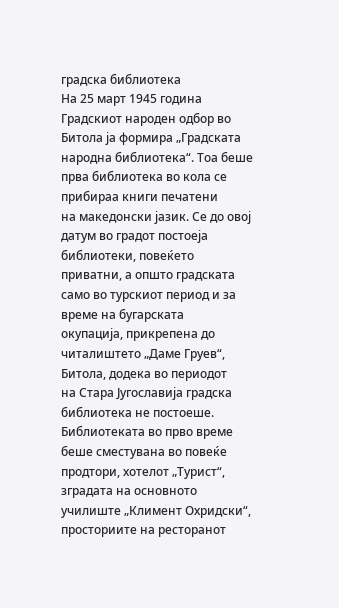градска библиотека
На 25 март 1945 година Градскиот народен одбор во Битола ја формира „Градската
народна библиотека“. Тоа беше прва библиотека во кола се прибираа книги печатени
на македонски јазик. Се до овој датум во градот постоеја библиотеки, повеќето
приватни, а општо градската само во турскиот период и за време на бугарската
окупација, прикрепена до читалиштето „Даме Груев“, Битола, додека во периодот
на Стара Југославија градска библиотека не постоеше.
Библиотеката во прво време беше сместувана во повеќе продтори, хотелот „Турист“,
зградата на основното училиште „Климент Охридски“, просториите на ресторанот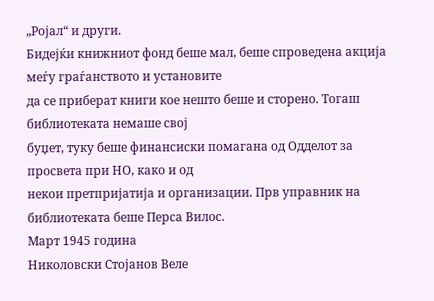„Ројал“ и други.
Бидејќи книжниот фонд беше мал, беше спроведена акција меѓу граѓанството и установите
да се приберат книги кое нешто беше и сторено. Тогаш библиотеката немаше свој
буџет, туку беше финансиски помагана од Одделот за просвета при НО, како и од
некои претпријатија и организации. Прв управник на библиотеката беше Перса Вилос.
Март 1945 година
Николовски Стојанов Веле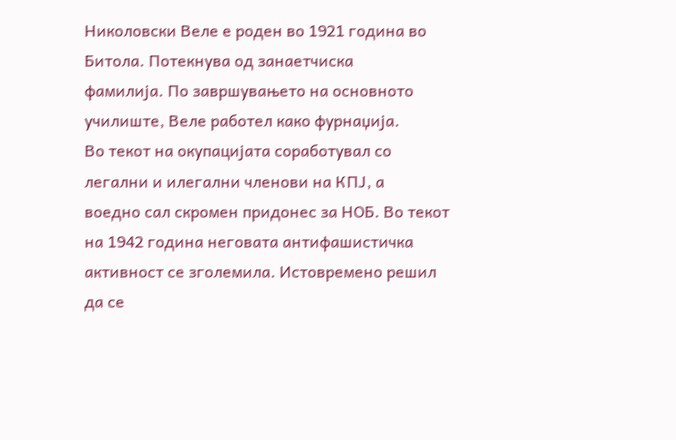Николовски Веле е роден во 1921 година во Битола. Потекнува од занаетчиска
фамилија. По завршувањето на основното училиште, Веле работел како фурнаџија.
Во текот на окупацијата соработувал со легални и илегални членови на КПЈ, а
воедно сал скромен придонес за НОБ. Во текот на 1942 година неговата антифашистичка
активност се зголемила. Истовремено решил да се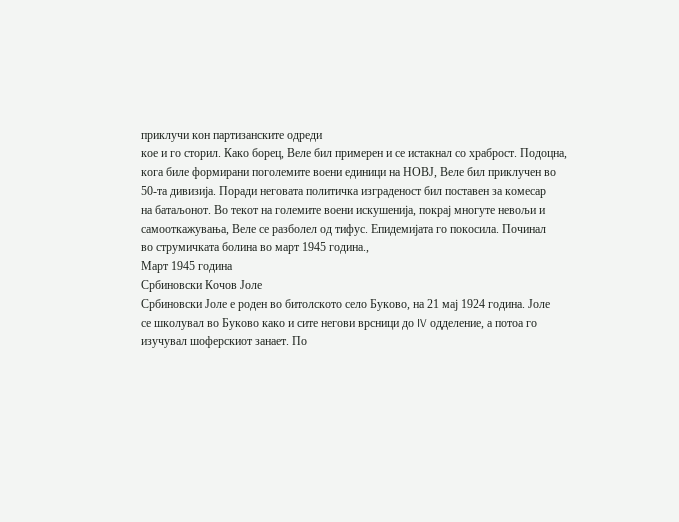приклучи кон партизанските одреди
кое и го сторил. Како борец, Веле бил примерен и се истакнал со храброст. Подоцна,
кога биле формирани поголемите воени единици на НОВЈ, Веле бил приклучен во
50-та дивизија. Поради неговата политичка изграденост бил поставен за комесар
на батаљонот. Во текот на големите воени искушенија, покрај многуте невољи и
самооткажувања, Веле се разболел од тифус. Епидемијата го покосила. Починал
во струмичката болина во март 1945 година.,
Март 1945 година
Србиновски Кочов Јоле
Србиновски Јоле е роден во битолското село Буково, на 21 мај 1924 година. Јоле
се школувал во Буково како и сите негови врсници до IV одделение, а потоа го
изучувал шоферскиот занает. По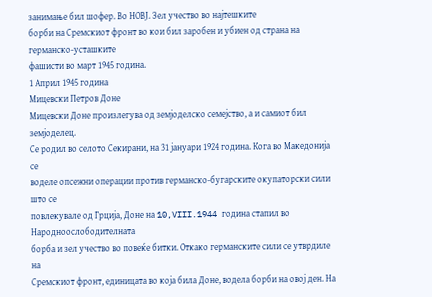занимање бил шофер. Во НОВЈ. Зел учество во најтешките
борби на Сремскиот фронт во кои бил заробен и убиен од страна на германско-усташките
фашисти во март 1945 година.
1 Април 1945 година
Мицевски Петров Доне
Мицевски Доне произлегува од земјоделско семејство, а и самиот бил земјоделец.
Се родил во селото Секирани, на 31 јануари 1924 година. Кога во Македонија се
воделе опсежни операции против германско-бугарските окупаторски сили што се
повлекувале од Грција, Доне на 10,VIII.1944 година стапил во Народноослободителната
борба и зел учество во повеќе битки. Откако германските сили се утврдиле на
Сремскиот фронт, единицата во која била Доне, водела борби на овој ден. На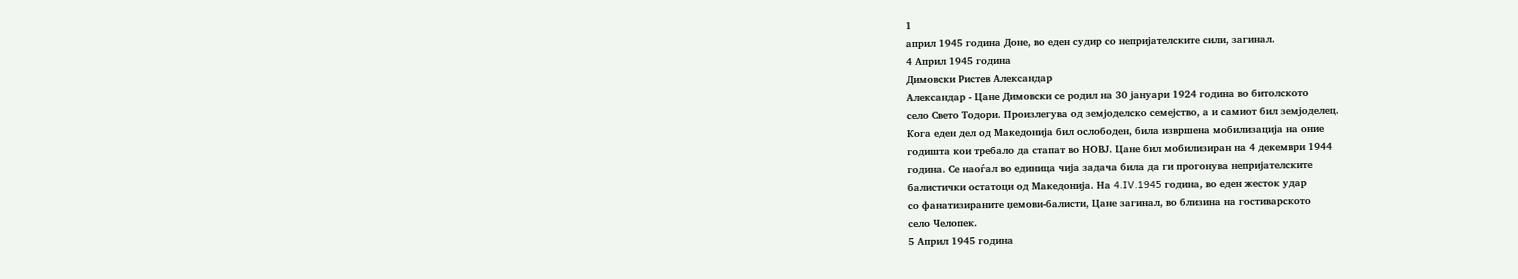1
април 1945 година Доне, во еден судир со непријателските сили, загинал.
4 Април 1945 година
Димовски Ристев Александар
Александар - Цане Димовски се родил на 30 јануари 1924 година во битолското
село Свето Тодори. Произлегува од земјоделско семејство, а и самиот бил земјоделец.
Кога еден дел од Македонија бил ослободен, била извршена мобилизација на оние
годишта кои требало да стапат во НОВЈ. Цане бил мобилизиран на 4 декември 1944
година. Се наоѓал во единица чија задача била да ги прогонува непријателските
балистички остатоци од Македонија. На 4.IV.1945 година, во еден жесток удар
со фанатизираните џемови-балисти, Цане загинал, во близина на гостиварското
село Челопек.
5 Април 1945 година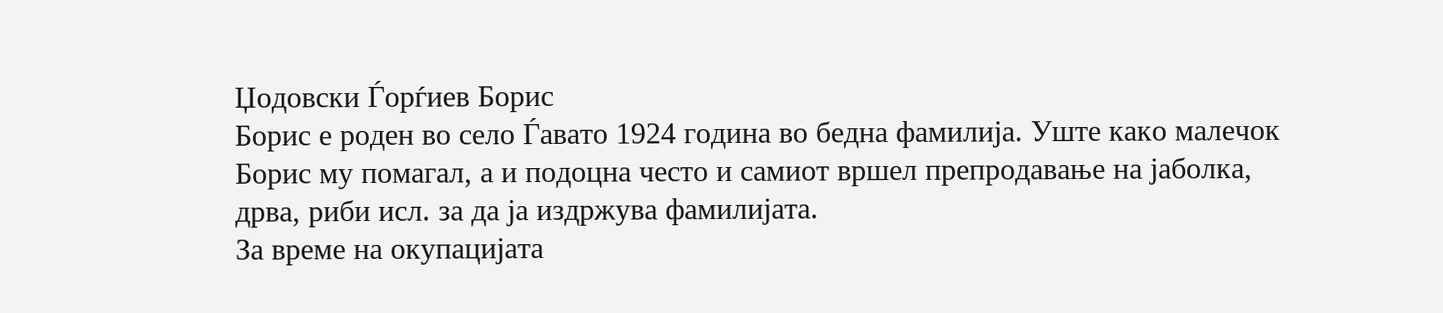Џодовски Ѓорѓиев Борис
Борис е роден во село Ѓавато 1924 година во бедна фамилија. Уште како малечок
Борис му помагал, а и подоцна често и самиот вршел препродавање на јаболка,
дрва, риби исл. за да ја издржува фамилијата.
За време на окупацијата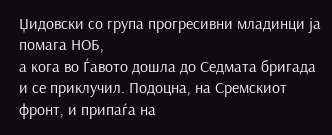Џидовски со група прогресивни младинци ја помага НОБ,
а кога во Ѓавото дошла до Седмата бригада и се приклучил. Подоцна, на Сремскиот
фронт, и припаѓа на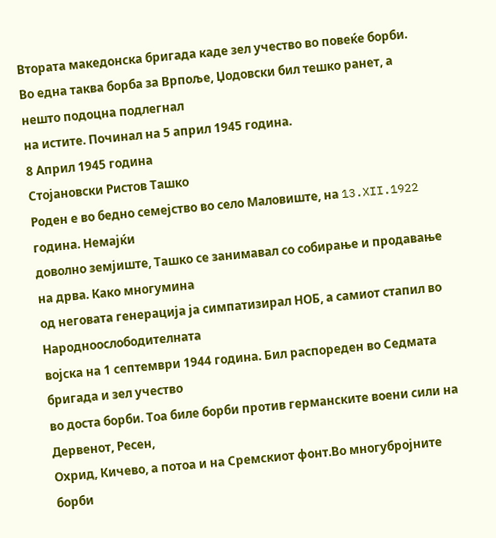Втората македонска бригада каде зел учество во повеќе борби.
Во една таква борба за Врпоље, Џодовски бил тешко ранет, а нешто подоцна подлегнал
на истите. Починал на 5 април 1945 година.
8 Април 1945 година
Стојановски Ристов Ташко
Роден е во бедно семејство во село Маловиште, на 13.XII.1922 година. Немајќи
доволно земјиште, Ташко се занимавал со собирање и продавање на дрва. Како многумина
од неговата генерација ја симпатизирал НОБ, а самиот стапил во Народноослободителната
војска на 1 септември 1944 година. Бил распореден во Седмата бригада и зел учество
во доста борби. Тоа биле борби против германските воени сили на Дервенот, Ресен,
Охрид, Кичево, а потоа и на Сремскиот фонт.Во многубројните борби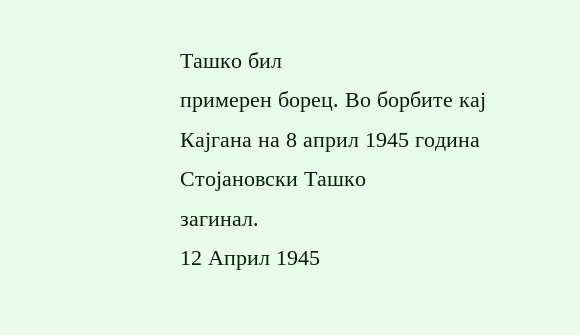Ташко бил
примерен борец. Во борбите кај Кајгана на 8 април 1945 година Стојановски Ташко
загинал.
12 Април 1945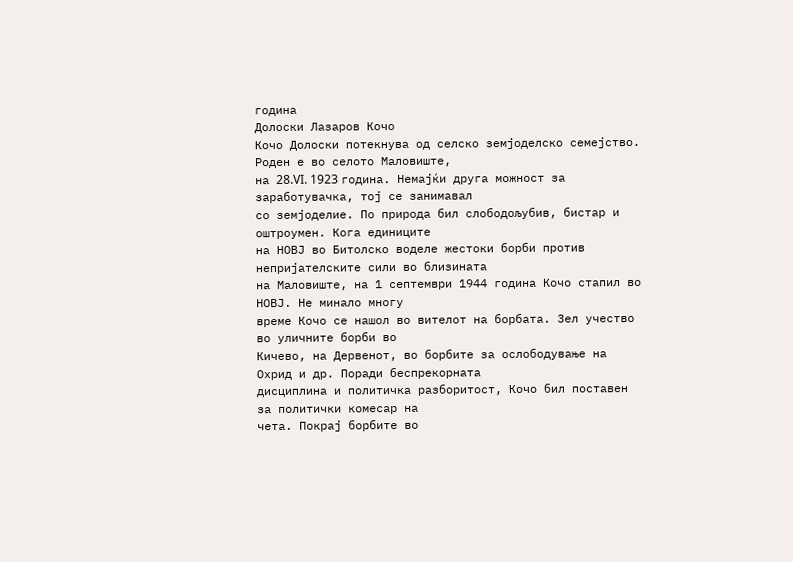година
Долоски Лазаров Кочо
Кочо Долоски потекнува од селско земјоделско семејство. Роден е во селото Маловиште,
на 28.VI. 1923 година. Немајќи друга можност за заработувачка, тој се занимавал
со земјоделие. По природа бил слободољубив, бистар и оштроумен. Кога единиците
на НОВЈ во Битолско воделе жестоки борби против непријателските сили во близината
на Маловиште, на 1 септември 1944 година Кочо стапил во НОВЈ. Не минало многу
време Кочо се нашол во вителот на борбата. Зел учество во уличните борби во
Кичево, на Дервенот, во борбите за ослободување на Охрид и др. Поради беспрекорната
дисциплина и политичка разборитост, Кочо бил поставен за политички комесар на
чета. Покрај борбите во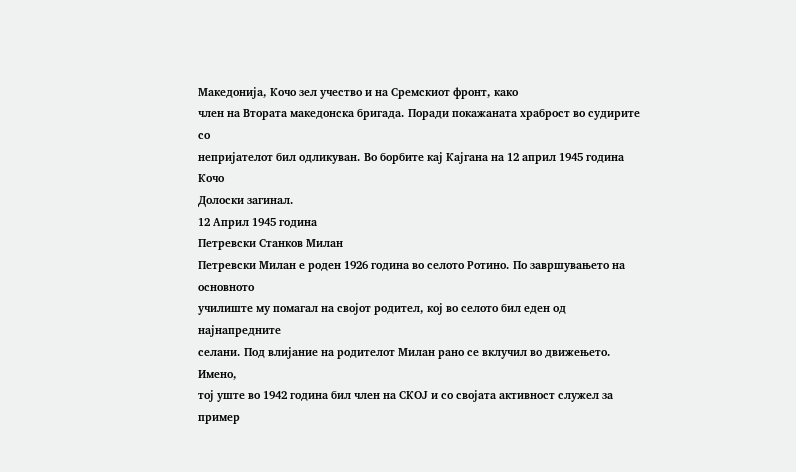Македонија, Кочо зел учество и на Сремскиот фронт, како
член на Втората македонска бригада. Поради покажаната храброст во судирите со
непријателот бил одликуван. Во борбите кај Кајгана на 12 април 1945 година Кочо
Долоски загинал.
12 Април 1945 година
Петревски Станков Милан
Петревски Милан е роден 1926 година во селото Ротино. По завршувањето на основното
училиште му помагал на својот родител, кој во селото бил еден од најнапредните
селани. Под влијание на родителот Милан рано се вклучил во движењето. Имено,
тој уште во 1942 година бил член на СКОЈ и со својата активност служел за пример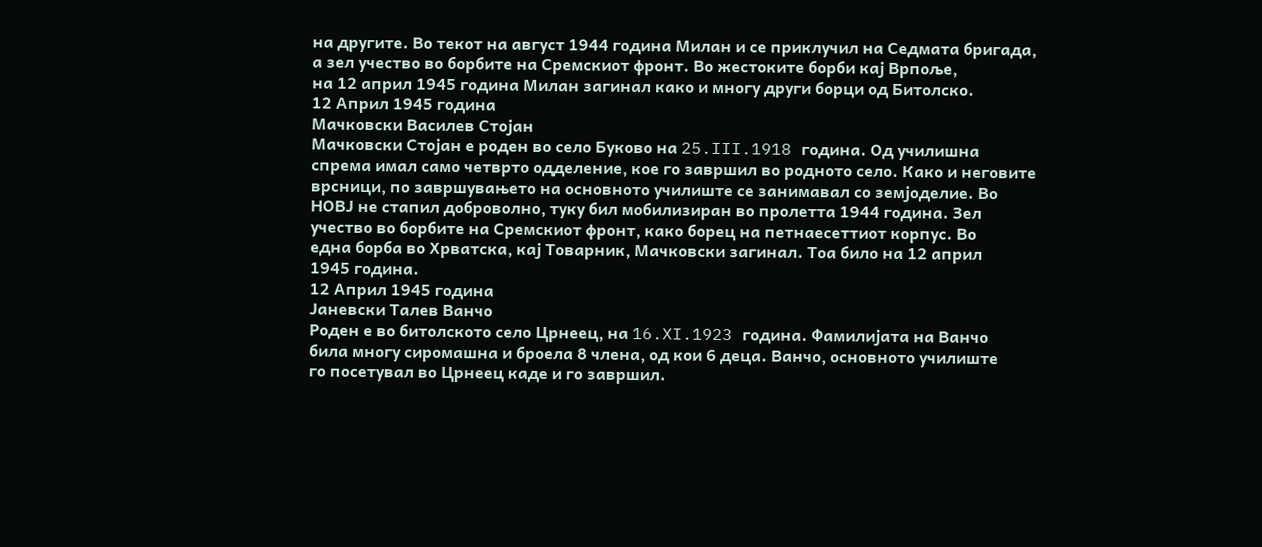на другите. Во текот на август 1944 година Милан и се приклучил на Седмата бригада,
а зел учество во борбите на Сремскиот фронт. Во жестоките борби кај Врпоље,
на 12 април 1945 година Милан загинал како и многу други борци од Битолско.
12 Април 1945 година
Мачковски Василев Стојан
Мачковски Стојан е роден во село Буково на 25.III.1918 година. Од училишна
спрема имал само четврто одделение, кое го завршил во родното село. Како и неговите
врсници, по завршувањето на основното училиште се занимавал со земјоделие. Во
НОВЈ не стапил доброволно, туку бил мобилизиран во пролетта 1944 година. Зел
учество во борбите на Сремскиот фронт, како борец на петнаесеттиот корпус. Во
една борба во Хрватска, кај Товарник, Мачковски загинал. Тоа било на 12 април
1945 година.
12 Април 1945 година
Јаневски Талев Ванчо
Роден е во битолското село Црнеец, на 16.XI.1923 година. Фамилијата на Ванчо
била многу сиромашна и броела 8 члена, од кои 6 деца. Ванчо, основното училиште
го посетувал во Црнеец каде и го завршил.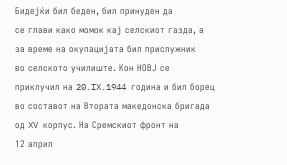Бидејќи бил беден, бил принуден да
се глави како момок кај селскиот газда, а за време на окупацијата бил прислужник
во селското училиште. Кон НОВЈ се приклучил на 20.IX.1944 година и бил борец
во составот на Втората македонска бригада од XV корпус. На Сремскиот фронт на
12 април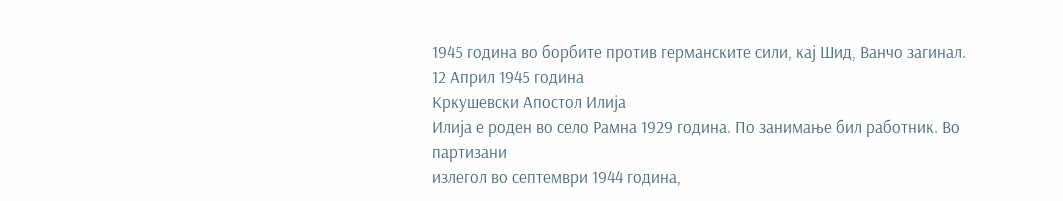1945 година во борбите против германските сили, кај Шид, Ванчо загинал.
12 Април 1945 година
Кркушевски Апостол Илија
Илија е роден во село Рамна 1929 година. По занимање бил работник. Во партизани
излегол во септември 1944 година,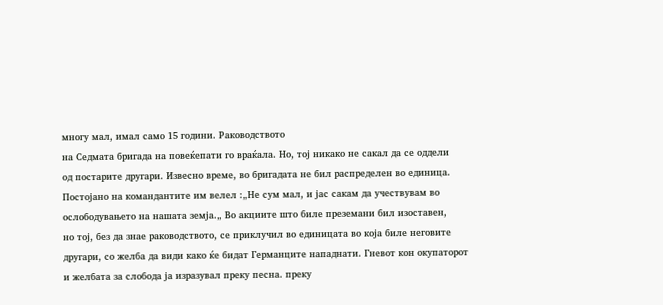многу мал, имал само 15 години. Раководството
на Седмата бригада на повеќепати го враќала. Но, тој никако не сакал да се оддели
од постарите другари. Извесно време, во бригадата не бил распределен во единица.
Постојано на командантите им велел :„Не сум мал, и јас сакам да учествувам во
ослободувањето на нашата земја.„ Во акциите што биле преземани бил изоставен,
но тој, без да знае раководството, се приклучил во единицата во која биле неговите
другари, со желба да види како ќе бидат Германците нападнати. Гневот кон окупаторот
и желбата за слобода ја изразувал преку песна. преку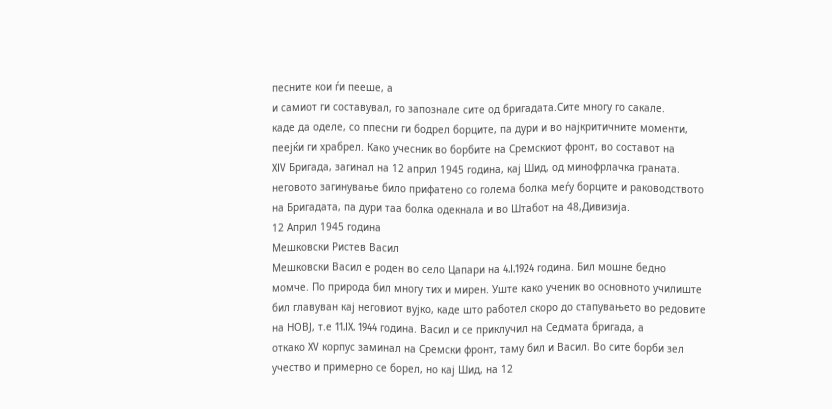песните кои ѓи пееше, а
и самиот ги составувал, го запознале сите од бригадата.Сите многу го сакале.
каде да оделе, со ппесни ги бодрел борците, па дури и во најкритичните моменти,
пеејќи ги храбрел. Како учесник во борбите на Сремскиот фронт, во составот на
XIV Бригада, загинал на 12 април 1945 година, кај Шид, од минофрлачка граната.
неговото загинување било прифатено со голема болка меѓу борците и раководството
на Бригадата, па дури таа болка одекнала и во Штабот на 48,Дивизија.
12 Април 1945 година
Мешковски Ристев Васил
Мешковски Васил е роден во село Цапари на 4.I.1924 година. Бил мошне бедно
момче. По природа бил многу тих и мирен. Уште како ученик во основното училиште
бил главуван кај неговиот вујко, каде што работел скоро до стапувањето во редовите
на НОВЈ, т.е 11.IX. 1944 година. Васил и се приклучил на Седмата бригада, а
откако XV корпус заминал на Сремски фронт, таму бил и Васил. Во сите борби зел
учество и примерно се борел, но кај Шид, на 12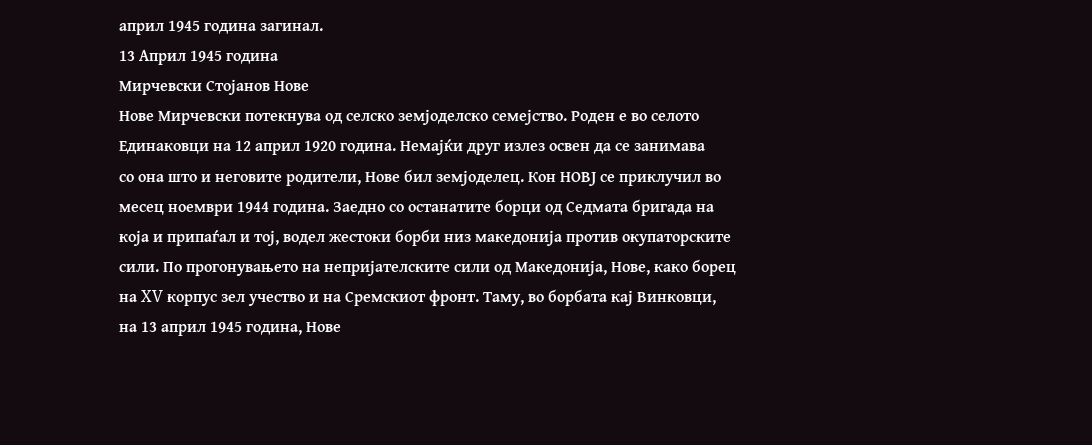април 1945 година загинал.
13 Април 1945 година
Мирчевски Стојанов Нове
Нове Мирчевски потекнува од селско земјоделско семејство. Роден е во селото
Единаковци на 12 април 1920 година. Немајќи друг излез освен да се занимава
со она што и неговите родители, Нове бил земјоделец. Кон НОВЈ се приклучил во
месец ноември 1944 година. Заедно со останатите борци од Седмата бригада на
која и припаѓал и тој, водел жестоки борби низ македонија против окупаторските
сили. По прогонувањето на непријателските сили од Македонија, Нове, како борец
на XV корпус зел учество и на Сремскиот фронт. Таму, во борбата кај Винковци,
на 13 април 1945 година, Нове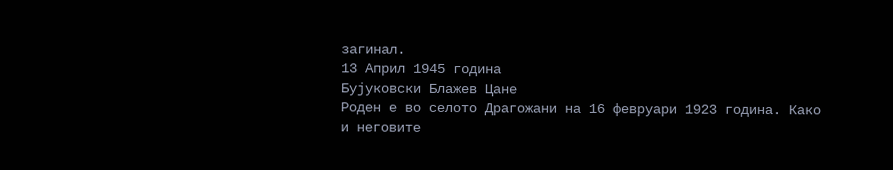загинал.
13 Април 1945 година
Бујуковски Блажев Цане
Роден е во селото Драгожани на 16 февруари 1923 година. Како и неговите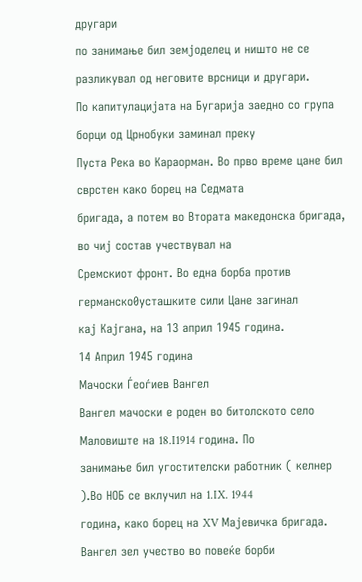другари
по занимање бил земјоделец и ништо не се разликувал од неговите врсници и другари.
По капитулацијата на Бугарија заедно со група борци од Црнобуки заминал преку
Пуста Река во Караорман. Во прво време цане бил сврстен како борец на Седмата
бригада, а потем во Втората македонска бригада, во чиј состав учествувал на
Сремскиот фронт. Во една борба против германско0усташките сили Цане загинал
кај Кајгана, на 13 април 1945 година.
14 Април 1945 година
Мачоски Ѓеоѓиев Вангел
Вангел мачоски е роден во битолското село Маловиште на 18.I1914 година. По
занимање бил угостителски работник ( келнер ).Во НОБ се вклучил на 1.IX. 1944
година, како борец на XV Мајевичка бригада. Вангел зел учество во повеќе борби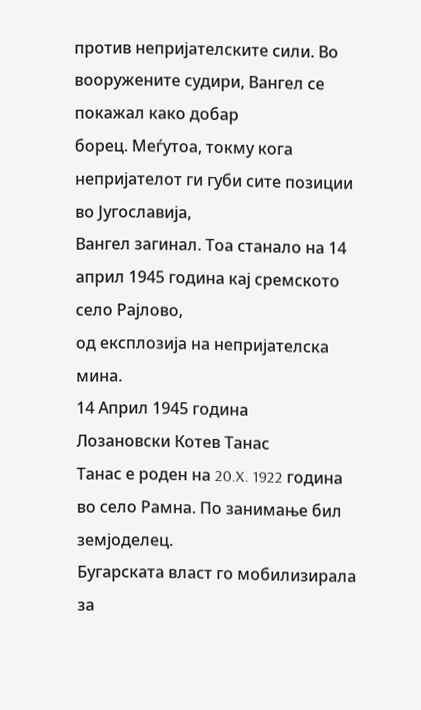против непријателските сили. Во вооружените судири, Вангел се покажал како добар
борец. Меѓутоа, токму кога непријателот ги губи сите позиции во Југославија,
Вангел загинал. Тоа станало на 14 април 1945 година кај сремското село Рајлово,
од експлозија на непријателска мина.
14 Април 1945 година
Лозановски Котев Танас
Танас е роден на 20.X. 1922 година во село Рамна. По занимање бил земјоделец.
Бугарската власт го мобилизирала за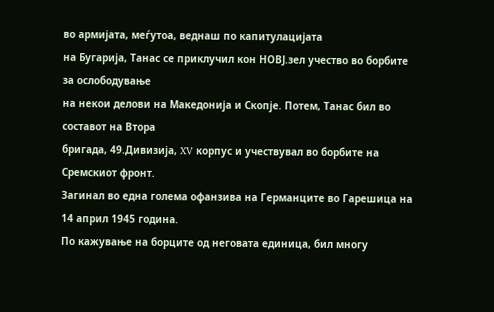во армијата, меѓутоа, веднаш по капитулацијата
на Бугарија, Танас се приклучил кон НОВЈ.зел учество во борбите за ослободување
на некои делови на Македонија и Скопје. Потем, Танас бил во составот на Втора
бригада, 49.Дивизија, XV корпус и учествувал во борбите на Сремскиот фронт.
Загинал во една голема офанзива на Германците во Гарешица на 14 април 1945 година.
По кажување на борците од неговата единица, бил многу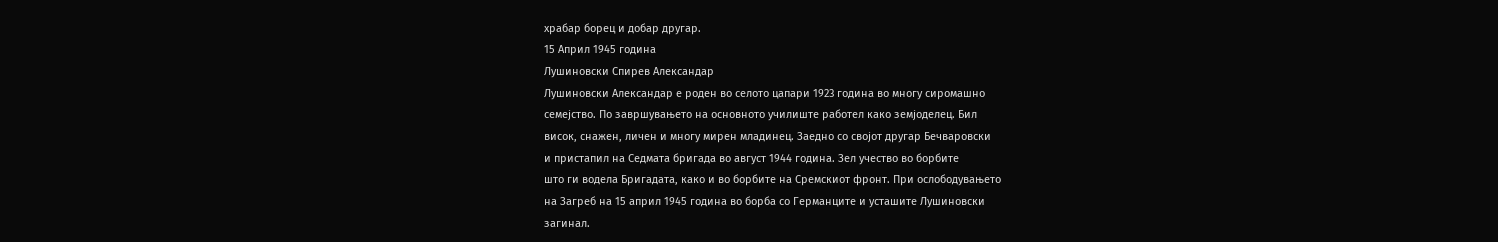храбар борец и добар другар.
15 Април 1945 година
Лушиновски Спирев Александар
Лушиновски Александар е роден во селото цапари 1923 година во многу сиромашно
семејство. По завршувањето на основното училиште работел како земјоделец. Бил
висок, снажен, личен и многу мирен младинец. Заедно со својот другар Бечваровски
и пристапил на Седмата бригада во август 1944 година. Зел учество во борбите
што ги водела Бригадата, како и во борбите на Сремскиот фронт. При ослободувањето
на Загреб на 15 април 1945 година во борба со Германците и усташите Лушиновски
загинал.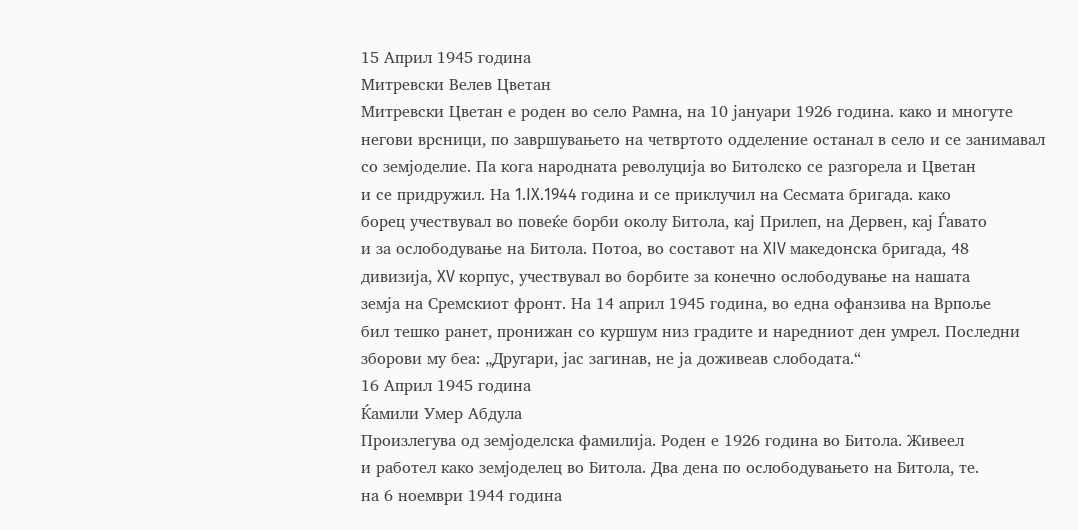15 Април 1945 година
Митревски Велев Цветан
Митревски Цветан е роден во село Рамна, на 10 јануари 1926 година. како и многуте
негови врсници, по завршувањето на четвртото одделение останал в село и се занимавал
со земјоделие. Па кога народната револуција во Битолско се разгорела и Цветан
и се придружил. На 1.IX.1944 година и се приклучил на Сесмата бригада. како
борец учествувал во повеќе борби околу Битола, кај Прилеп, на Дервен, кај Ѓавато
и за ослободување на Битола. Потоа, во составот на XIV македонска бригада, 48
дивизија, XV корпус, учествувал во борбите за конечно ослободување на нашата
земја на Сремскиот фронт. На 14 април 1945 година, во една офанзива на Врпоље
бил тешко ранет, пронижан со куршум низ градите и наредниот ден умрел. Последни
зборови му беа: „Другари, јас загинав, не ја доживеав слободата.“
16 Април 1945 година
Ќамили Умер Абдула
Произлегува од земјоделска фамилија. Роден е 1926 година во Битола. Живеел
и работел како земјоделец во Битола. Два дена по ослободувањето на Битола, те.
на 6 ноември 1944 година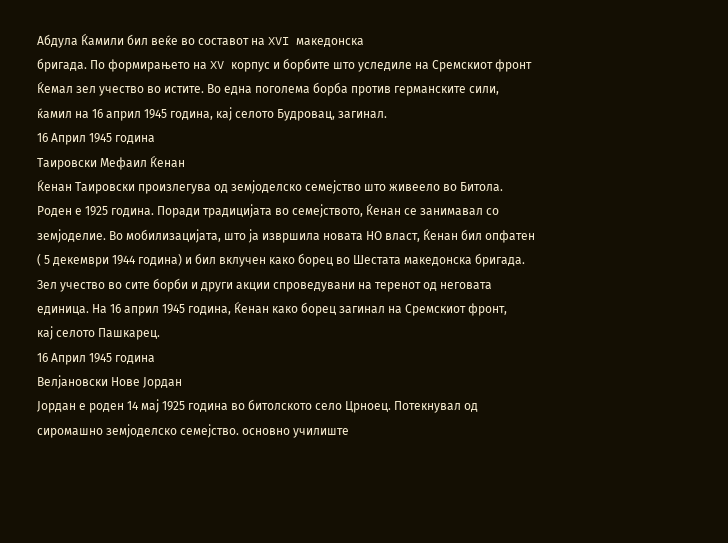Абдула Ќамили бил веќе во составот на XVI македонска
бригада. По формирањето на XV корпус и борбите што уследиле на Сремскиот фронт
Ќемал зел учество во истите. Во една поголема борба против германските сили,
ќамил на 16 април 1945 година, кај селото Будровац, загинал.
16 Април 1945 година
Таировски Мефаил Ќенан
Ќенан Таировски произлегува од земјоделско семејство што живеело во Битола.
Роден е 1925 година. Поради традицијата во семејството, Ќенан се занимавал со
земјоделие. Во мобилизацијата, што ја извршила новата НО власт, Ќенан бил опфатен
( 5 декември 1944 година) и бил вклучен како борец во Шестата македонска бригада.
Зел учество во сите борби и други акции спроведувани на теренот од неговата
единица. На 16 април 1945 година, Ќенан како борец загинал на Сремскиот фронт,
кај селото Пашкарец.
16 Април 1945 година
Велјановски Нове Јордан
Јордан е роден 14 мај 1925 година во битолското село Црноец. Потекнувал од
сиромашно земјоделско семејство. основно училиште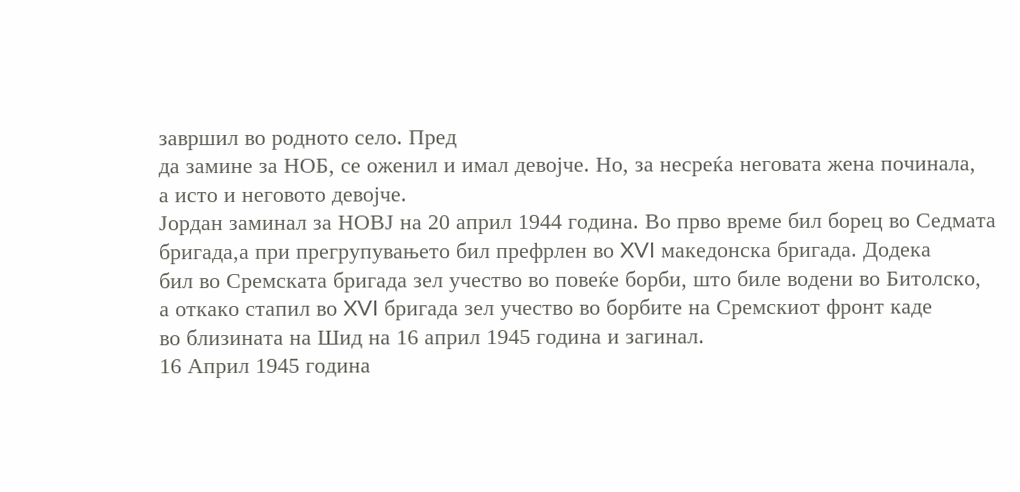завршил во родното село. Пред
да замине за НОБ, се оженил и имал девојче. Но, за несреќа неговата жена починала,
а исто и неговото девојче.
Јордан заминал за НОВЈ на 20 април 1944 година. Во прво време бил борец во Седмата
бригада,а при прегрупувањето бил префрлен во XVI македонска бригада. Додека
бил во Сремската бригада зел учество во повеќе борби, што биле водени во Битолско,
а откако стапил во XVI бригада зел учество во борбите на Сремскиот фронт каде
во близината на Шид на 16 април 1945 година и загинал.
16 Април 1945 година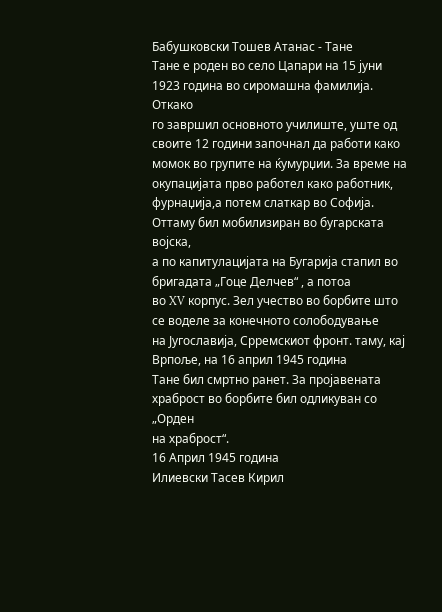Бабушковски Тошев Атанас - Тане
Тане е роден во село Цапари на 15 јуни 1923 година во сиромашна фамилија. Откако
го завршил основното училиште, уште од своите 12 години започнал да работи како
момок во групите на ќумурџии. За време на окупацијата прво работел како работник,
фурнаџија,а потем слаткар во Софија. Оттаму бил мобилизиран во бугарската војска,
а по капитулацијата на Бугарија стапил во бригадата „Гоце Делчев“ , а потоа
во XV корпус. Зел учество во борбите што се воделе за конечното солободување
на Југославија, Срремскиот фронт. таму, кај Врпоље, на 16 април 1945 година
Тане бил смртно ранет. За пројавената храброст во борбите бил одликуван со „Орден
на храброст“.
16 Април 1945 година
Илиевски Тасев Кирил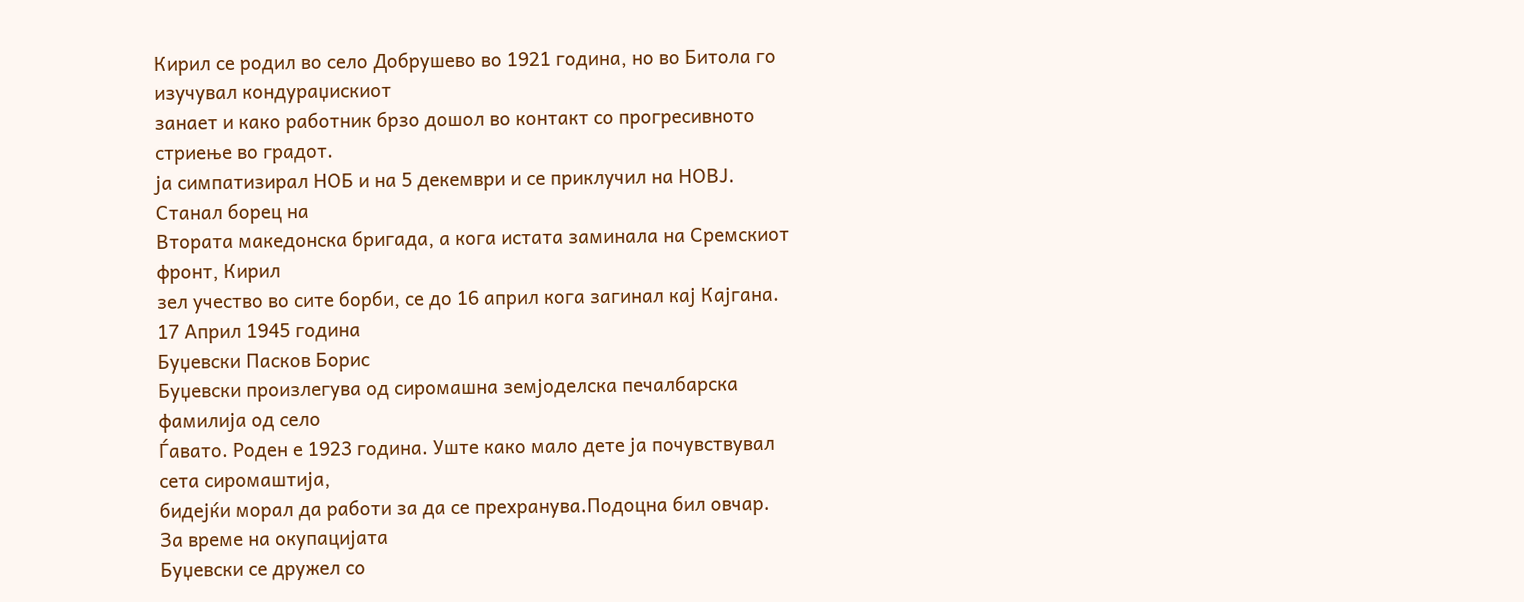Кирил се родил во село Добрушево во 1921 година, но во Битола го изучувал кондураџискиот
занает и како работник брзо дошол во контакт со прогресивното стриење во градот.
ја симпатизирал НОБ и на 5 декември и се приклучил на НОВЈ. Станал борец на
Втората македонска бригада, а кога истата заминала на Сремскиот фронт, Кирил
зел учество во сите борби, се до 16 април кога загинал кај Кајгана.
17 Април 1945 година
Буџевски Пасков Борис
Буџевски произлегува од сиромашна земјоделска печалбарска фамилија од село
Ѓавато. Роден е 1923 година. Уште како мало дете ја почувствувал сета сиромаштија,
бидејќи морал да работи за да се прехранува.Подоцна бил овчар. За време на окупацијата
Буџевски се дружел со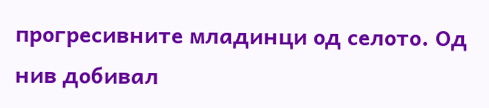прогресивните младинци од селото. Од нив добивал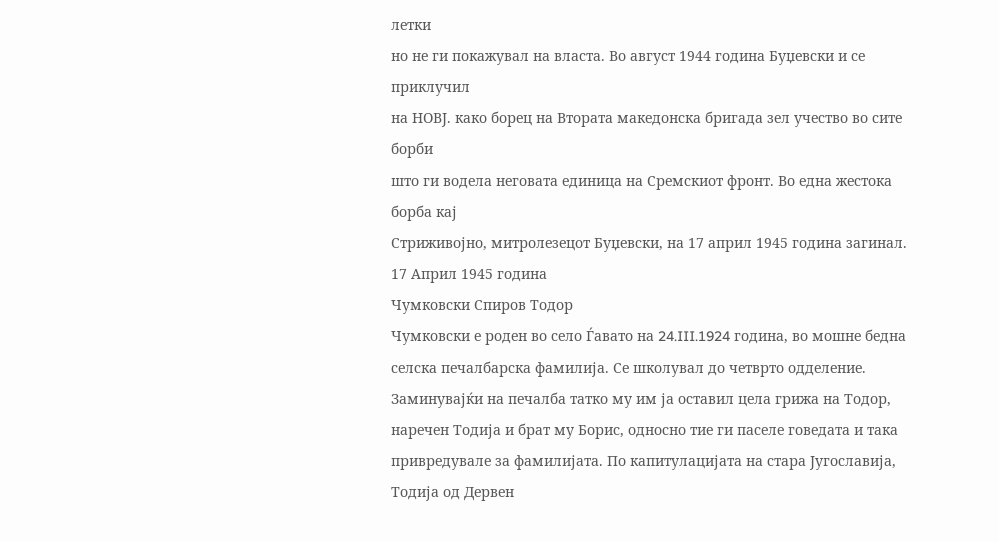летки
но не ги покажувал на власта. Во август 1944 година Буџевски и се приклучил
на НОВЈ. како борец на Втората македонска бригада зел учество во сите борби
што ги водела неговата единица на Сремскиот фронт. Во една жестока борба кај
Стриживојно, митролезецот Буџевски, на 17 април 1945 година загинал.
17 Април 1945 година
Чумковски Спиров Тодор
Чумковски е роден во село Ѓавато на 24.III.1924 година, во мошне бедна селска печалбарска фамилија. Се школувал до четврто одделение. Заминувајќи на печалба татко му им ја оставил цела грижа на Тодор, наречен Тодија и брат му Борис, односно тие ги паселе говедата и така привредувале за фамилијата. По капитулацијата на стара Југославија, Тодија од Дервен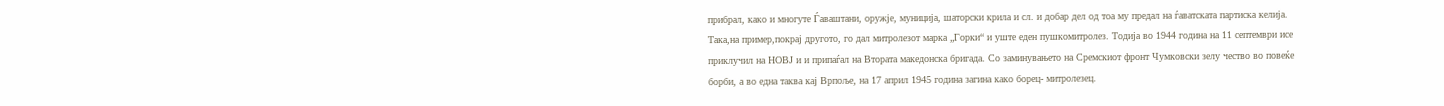прибрал, како и многуте Ѓаваштани, оружје, муниција, шаторски крила и сл. и добар дел од тоа му предал на ѓаватската партиска келија. Така,на пример,покрај другото, го дал митролезот марка „Горки“ и уште еден пушкомитролез. Тодија во 1944 година на 11 септември исе приклучил на НОВЈ и и припаѓал на Втората македонска бригада. Со заминувањето на Сремскиот фронт Чумковски зелу чество во повеќе борби, а во една таква кај Врпоље, на 17 април 1945 година загина како борец- митролезец.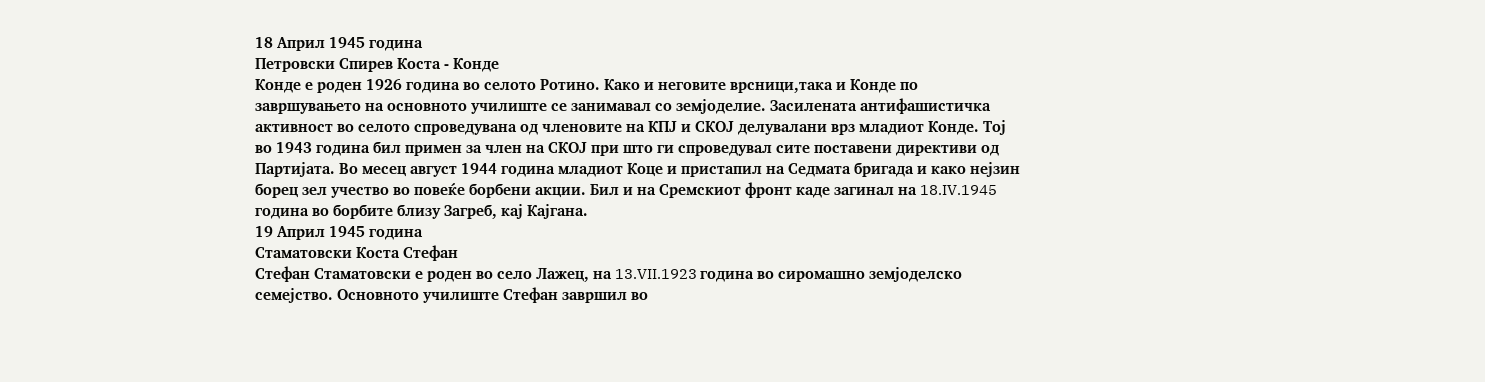18 Април 1945 година
Петровски Спирев Коста - Конде
Конде е роден 1926 година во селото Ротино. Како и неговите врсници,така и Конде по завршувањето на основното училиште се занимавал со земјоделие. Засилената антифашистичка активност во селото спроведувана од членовите на КПЈ и СКОЈ делувалани врз младиот Конде. Тој во 1943 година бил примен за член на СКОЈ при што ги спроведувал сите поставени директиви од Партијата. Во месец август 1944 година младиот Коце и пристапил на Седмата бригада и како нејзин борец зел учество во повеќе борбени акции. Бил и на Сремскиот фронт каде загинал на 18.IV.1945 година во борбите близу Загреб, кај Кајгана.
19 Април 1945 година
Стаматовски Коста Стефан
Стефан Стаматовски е роден во село Лажец, на 13.VII.1923 година во сиромашно земјоделско семејство. Основното училиште Стефан завршил во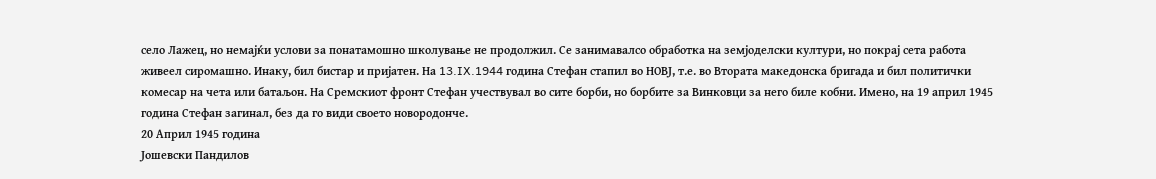село Лажец, но немајќи услови за понатамошно школување не продолжил. Се занимавалсо обработка на земјоделски култури, но покрај сета работа живеел сиромашно. Инаку, бил бистар и пријатен. На 13.IX.1944 година Стефан стапил во НОВЈ, т.е. во Втората македонска бригада и бил политички комесар на чета или батаљон. На Сремскиот фронт Стефан учествувал во сите борби, но борбите за Винковци за него биле кобни. Имено, на 19 април 1945 година Стефан загинал, без да го види своето новородонче.
20 Април 1945 година
Јошевски Пандилов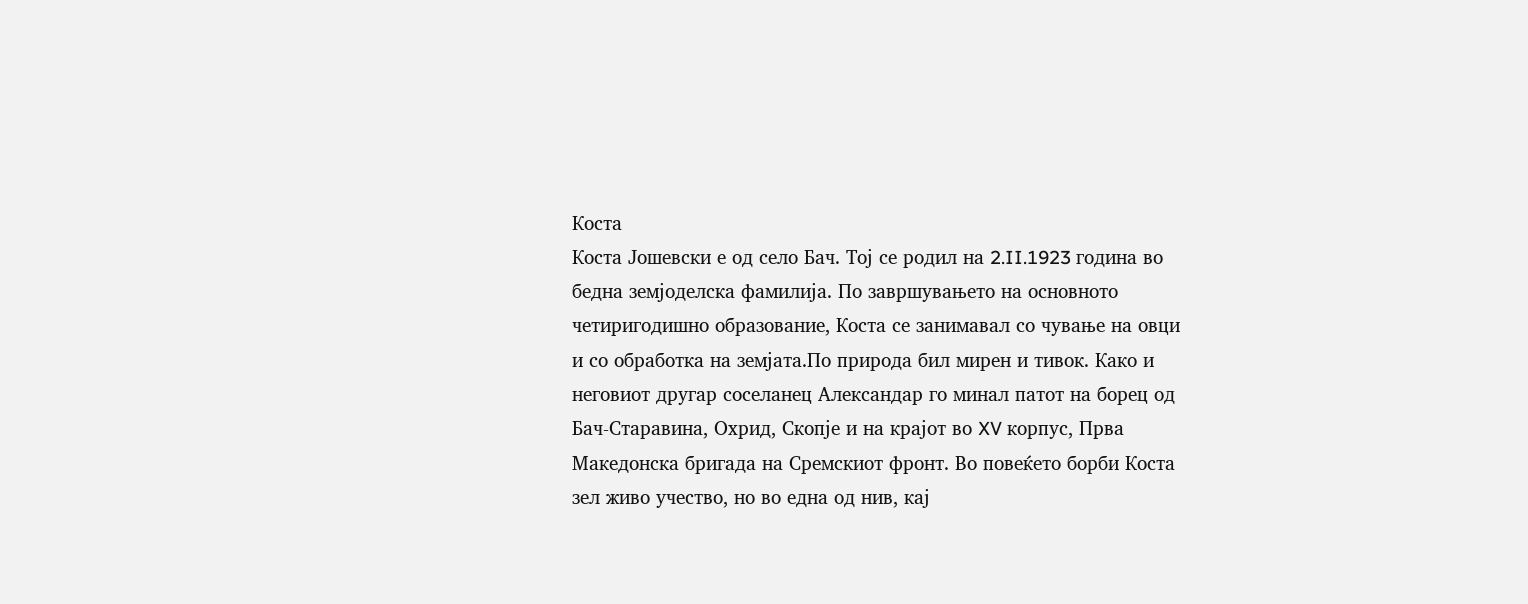Коста
Коста Јошевски е од село Бач. Тој се родил на 2.II.1923 година во бедна земјоделска фамилија. По завршувањето на основното четиригодишно образование, Коста се занимавал со чување на овци и со обработка на земјата.По природа бил мирен и тивок. Како и неговиот другар соселанец Александар го минал патот на борец од Бач-Старавина, Охрид, Скопје и на крајот во XV корпус, Прва Македонска бригада на Сремскиот фронт. Во повеќето борби Коста зел живо учество, но во една од нив, кај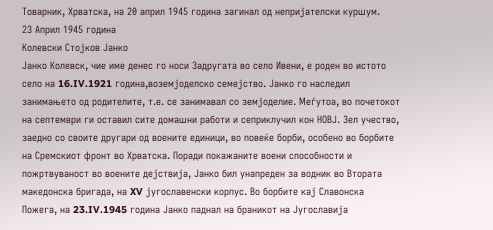Товарник, Хрватска, на 20 април 1945 година загинал од непријателски куршум.
23 Април 1945 година
Колевски Стојков Јанко
Јанко Колевск, чие име денес го носи Задругата во село Ивени, е роден во истото село на 16.IV.1921 година,воземјоделско семејство. Јанко го наследил занимањето од родителите, т.е. се занимавал со земјоделие. Меѓутоа, во почетокот на септември ги оставил сите домашни работи и сеприклучил кон НОВЈ. Зел учество, заедно со своите другари од воените единици, во повеќе борби, особено во борбите на Сремскиот фронт во Хрватска. Поради покажаните воени способности и пожртвуваност во воените дејствија, Јанко бил унапреден за водник во Втората македонска бригада, на XV југославенски корпус. Во борбите кај Славонска Пожега, на 23.IV.1945 година Јанко паднал на браникот на Југославија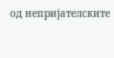од непријателските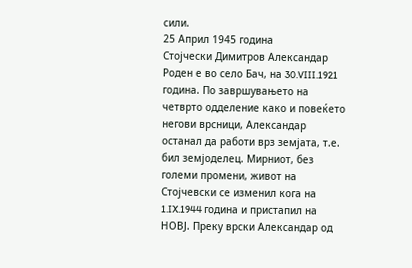сили.
25 Април 1945 година
Стојчески Димитров Александар
Роден е во село Бач, на 30.VIII.1921 година. По завршувањето на четврто одделение како и повеќето негови врсници, Александар останал да работи врз земјата, т.е. бил земјоделец. Мирниот, без големи промени, живот на Стојчевски се изменил кога на 1.IX.1944 година и пристапил на НОВЈ. Преку врски Александар од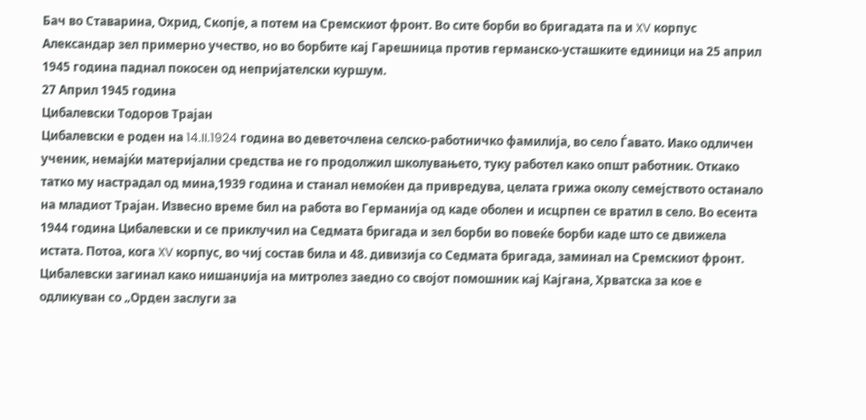Бач во Ставарина, Охрид, Скопје, а потем на Сремскиот фронт. Во сите борби во бригадата па и XV корпус Александар зел примерно учество, но во борбите кај Гарешница против германско-усташките единици на 25 април 1945 година паднал покосен од непријателски куршум.
27 Април 1945 година
Цибалевски Тодоров Трајан
Цибалевски е роден на 14.II.1924 година во деветочлена селско-работничко фамилија, во село Ѓавато. Иако одличен ученик, немајќи материјални средства не го продолжил школувањето, туку работел како општ работник. Откако татко му настрадал од мина,1939 година и станал немоќен да привредува, целата грижа околу семејството останало на младиот Трајан. Извесно време бил на работа во Германија од каде оболен и исцрпен се вратил в село. Во есента 1944 година Цибалевски и се приклучил на Седмата бригада и зел борби во повеќе борби каде што се движела истата. Потоа, кога XV корпус, во чиј состав била и 48. дивизија со Седмата бригада, заминал на Сремскиот фронт. Цибалевски загинал како нишанџија на митролез заедно со својот помошник кај Кајгана, Хрватска за кое е одликуван со „Орден заслуги за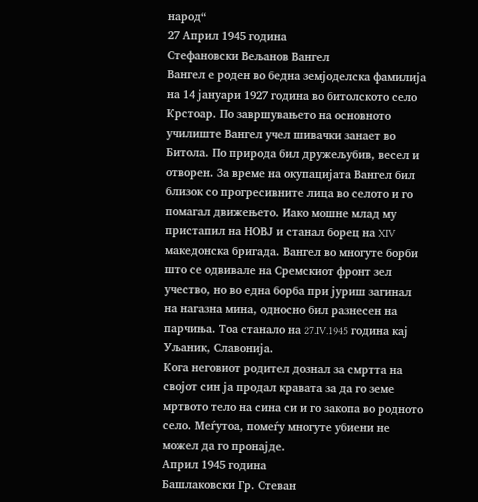народ“
27 Април 1945 година
Стефановски Вељанов Вангел
Вангел е роден во бедна земјоделска фамилија на 14 јануари 1927 година во битолското село Крстоар. По завршувањето на основното училиште Вангел учел шивачки занает во Битола. По природа бил дружељубив, весел и отворен. За време на окупацијата Вангел бил близок со прогресивните лица во селото и го помагал движењето. Иако мошне млад му пристапил на НОВЈ и станал борец на XIV македонска бригада. Вангел во многуте борби што се одвивале на Сремскиот фронт зел учество, но во една борба при јуриш загинал на нагазна мина, односно бил разнесен на парчиња. Тоа станало на 27.IV.1945 година кај Уљаник, Славонија.
Кога неговиот родител дознал за смртта на својот син ја продал кравата за да го земе мртвото тело на сина си и го закопа во родното село. Меѓутоа, помеѓу многуте убиени не можел да го пронајде.
Април 1945 година
Башлаковски Гр. Стеван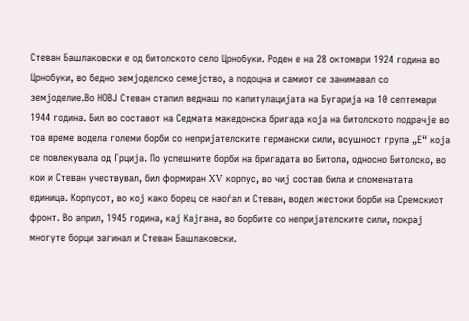Стеван Башлаковски е од битолското село Црнобуки. Роден е на 28 октомври 1924 година во Црнобуки, во бедно земјоделско семејство, а подоцна и самиот се занимавал со земјоделие.Во НОВЈ Стеван стапил веднаш по капитулацијата на Бугарија на 10 септември 1944 година. Бил во составот на Седмата македонска бригада која на битолското подрачје во тоа време водела големи борби со непријателските германски сили, всушност група „Е“ која се повлекувала од Грција. По успешните борби на бригадата во Битола, односно Битолско, во кои и Стеван учествувал, бил формиран XV корпус, во чиј состав била и споменатата единица. Корпусот, во кој како борец се наоѓал и Стеван, водел жестоки борби на Сремскиот фронт. Во април, 1945 година, кај Кајгана, во борбите со непријателските сили, покрај многуте борци загинал и Стеван Башлаковски.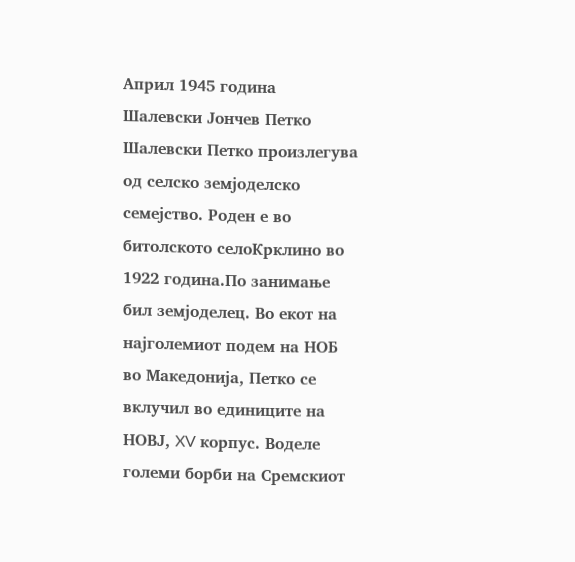Април 1945 година
Шалевски Јончев Петко
Шалевски Петко произлегува од селско земјоделско семејство. Роден е во битолското селоКрклино во 1922 година.По занимање бил земјоделец. Во екот на најголемиот подем на НОБ во Македонија, Петко се вклучил во единиците на НОВЈ, XV корпус. Воделе големи борби на Сремскиот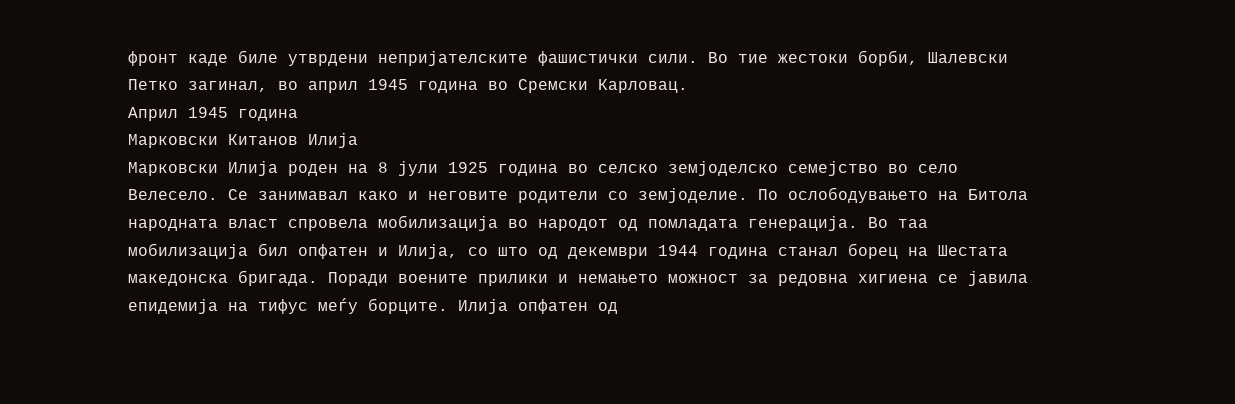фронт каде биле утврдени непријателските фашистички сили. Во тие жестоки борби, Шалевски Петко загинал, во април 1945 година во Сремски Карловац.
Април 1945 година
Марковски Китанов Илија
Марковски Илија роден на 8 јули 1925 година во селско земјоделско семејство во село Велесело. Се занимавал како и неговите родители со земјоделие. По ослободувањето на Битола народната власт спровела мобилизација во народот од помладата генерација. Во таа мобилизација бил опфатен и Илија, со што од декември 1944 година станал борец на Шестата македонска бригада. Поради воените прилики и немањето можност за редовна хигиена се јавила епидемија на тифус меѓу борците. Илија опфатен од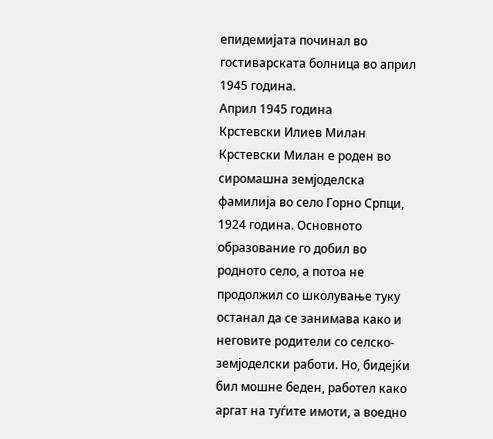епидемијата починал во гостиварската болница во април 1945 година.
Април 1945 година
Крстевски Илиев Милан
Крстевски Милан е роден во сиромашна земјоделска фамилија во село Горно Српци, 1924 година. Основното образование го добил во родното село, а потоа не продолжил со школување туку останал да се занимава како и неговите родители со селско-земјоделски работи. Но, бидејќи бил мошне беден, работел како аргат на туѓите имоти, а воедно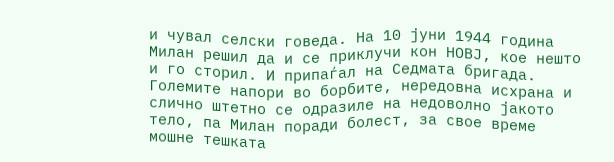и чувал селски говеда. На 10 јуни 1944 година Милан решил да и се приклучи кон НОВЈ, кое нешто и го сторил. И припаѓал на Седмата бригада. Големите напори во борбите, нередовна исхрана и слично штетно се одразиле на недоволно јакото тело, па Милан поради болест, за свое време мошне тешката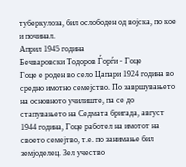туберкулоза, бил ослободен од војска, по кое и починал.
Април 1945 година
Бечваровски Тодоров Ѓорѓи - Гоце
Гоце е роден во село Цапари 1924 година во средно имотно семејство. По завршувањето на основното училиште, па се до стапувањето на Седмата бригада, август 1944 година, Гоце работел на имотот на своето семејтво, т.е. по занимање бил земјоделец. Зел учество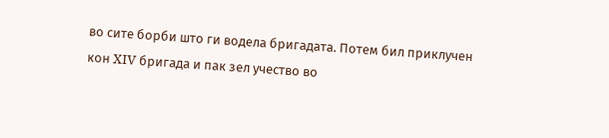во сите борби што ги водела бригадата. Потем бил приклучен кон XIV бригада и пак зел учество во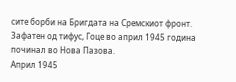сите борби на Бригдата на Сремскиот фронт. Зафатен од тифус, Гоце во април 1945 година починал во Нова Пазова.
Април 1945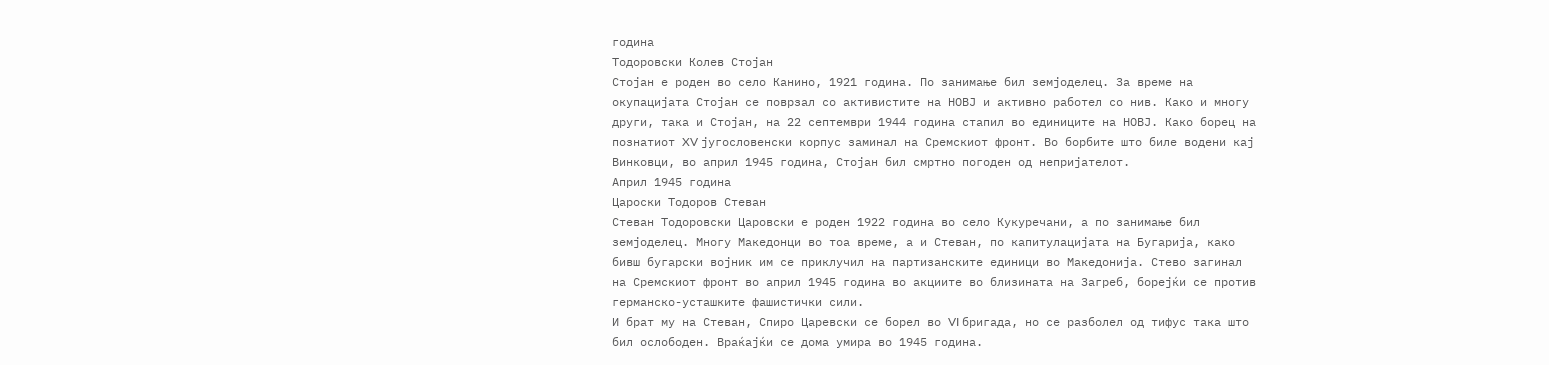година
Тодоровски Колев Стојан
Стојан е роден во село Канино, 1921 година. По занимање бил земјоделец. За време на окупацијата Стојан се поврзал со активистите на НОВЈ и активно работел со нив. Како и многу други, така и Стојан, на 22 септември 1944 година стапил во единиците на НОВЈ. Како борец на познатиот XV југословенски корпус заминал на Сремскиот фронт. Во борбите што биле водени кај Винковци, во април 1945 година, Стојан бил смртно погоден од непријателот.
Април 1945 година
Цароски Тодоров Стеван
Стеван Тодоровски Царовски е роден 1922 година во село Кукуречани, а по занимање бил земјоделец. Многу Македонци во тоа време, а и Стеван, по капитулацијата на Бугарија, како бивш бугарски војник им се приклучил на партизанските единици во Македонија. Стево загинал на Сремскиот фронт во април 1945 година во акциите во близината на Загреб, борејќи се против германско-усташките фашистички сили.
И брат му на Стеван, Спиро Царевски се борел во VI бригада, но се разболел од тифус така што бил ослободен. Враќајќи се дома умира во 1945 година.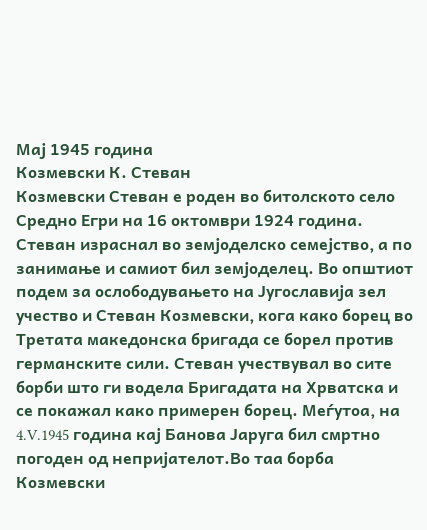Мај 1945 година
Козмевски К. Стеван
Козмевски Стеван е роден во битолското село Средно Егри на 16 октомври 1924 година. Стеван израснал во земјоделско семејство, а по занимање и самиот бил земјоделец. Во општиот подем за ослободувањето на Југославија зел учество и Стеван Козмевски, кога како борец во Третата македонска бригада се борел против германските сили. Стеван учествувал во сите борби што ги водела Бригадата на Хрватска и се покажал како примерен борец. Меѓутоа, на 4.V.1945 година кај Банова Јаруга бил смртно погоден од непријателот.Во таа борба Козмевски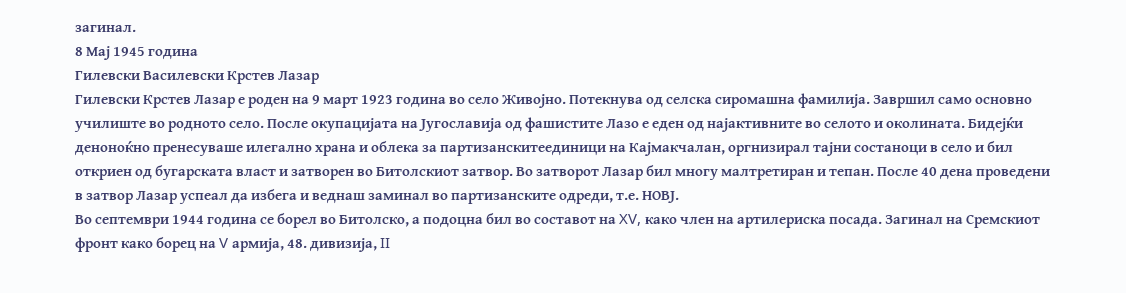загинал.
8 Мај 1945 година
Гилевски Василевски Крстев Лазар
Гилевски Крстев Лазар е роден на 9 март 1923 година во село Живојно. Потекнува од селска сиромашна фамилија. Завршил само основно училиште во родното село. После окупацијата на Југославија од фашистите Лазо е еден од најактивните во селото и околината. Бидејќи деноноќно пренесуваше илегално храна и облека за партизанскитеединици на Кајмакчалан, оргнизирал тајни состаноци в село и бил откриен од бугарската власт и затворен во Битолскиот затвор. Во затворот Лазар бил многу малтретиран и тепан. После 40 дена проведени в затвор Лазар успеал да избега и веднаш заминал во партизанските одреди, т.е. НОВЈ.
Во септември 1944 година се борел во Битолско, а подоцна бил во составот на XV, како член на артилериска посада. Загинал на Сремскиот фронт како борец на V армија, 48. дивизија, II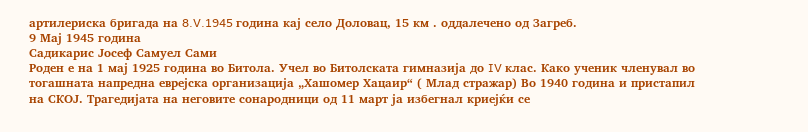артилериска бригада на 8.V.1945 година кај село Доловац, 15 км . оддалечено од Загреб.
9 Мај 1945 година
Садикарис Јосеф Самуел Сами
Роден е на 1 мај 1925 година во Битола. Учел во Битолската гимназија до IV клас. Како ученик членувал во тогашната напредна еврејска организација „Хашомер Хацаир“ ( Млад стражар) Во 1940 година и пристапил на СКОЈ. Трагедијата на неговите сонародници од 11 март ја избегнал криејќи се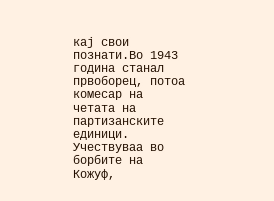кај свои познати.Во 1943 година станал првоборец, потоа комесар на четата на партизанските единици. Учествуваа во борбите на Кожуф,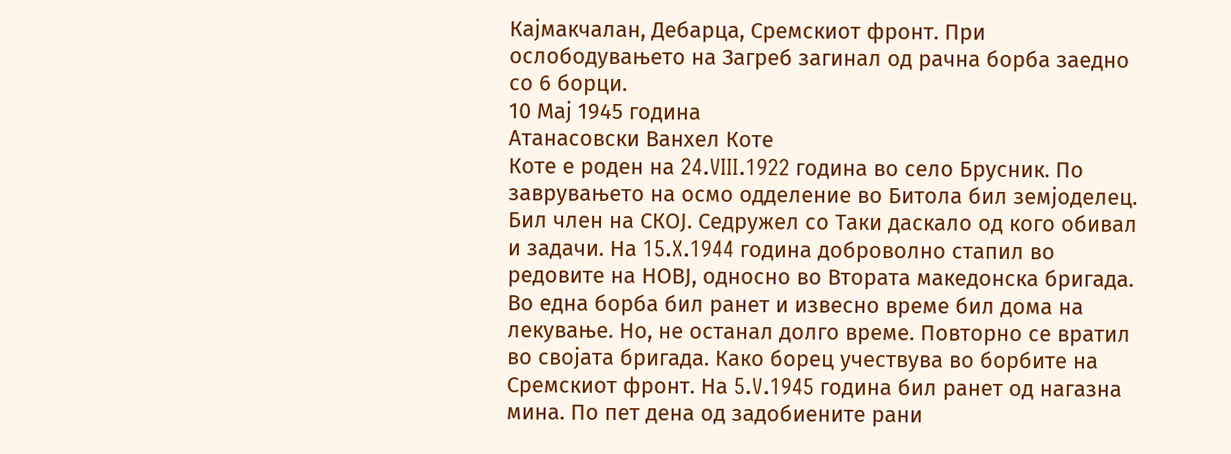Кајмакчалан, Дебарца, Сремскиот фронт. При ослободувањето на Загреб загинал од рачна борба заедно со 6 борци.
10 Мај 1945 година
Атанасовски Ванхел Коте
Коте е роден на 24.VIII.1922 година во село Брусник. По заврувањето на осмо одделение во Битола бил земјоделец. Бил член на СКОЈ. Седружел со Таки даскало од кого обивал и задачи. На 15.X.1944 година доброволно стапил во редовите на НОВЈ, односно во Втората македонска бригада. Во една борба бил ранет и извесно време бил дома на лекување. Но, не останал долго време. Повторно се вратил во својата бригада. Како борец учествува во борбите на Сремскиот фронт. На 5.V.1945 година бил ранет од нагазна мина. По пет дена од задобиените рани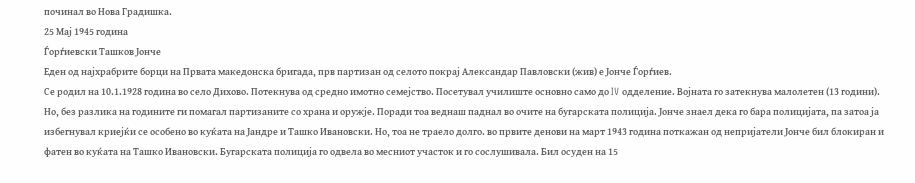починал во Нова Градишка.
25 Мај 1945 година
Ѓорѓиевски Ташков Јонче
Еден од најхрабрите борци на Првата македонска бригада, прв партизан од селото покрај Александар Павловски (жив) е Јонче Ѓорѓиев.
Се родил на 10.1.1928 година во село Дихово. Потекнува од средно имотно семејство. Посетувал училиште основно само до IV одделение. Војната го затекнува малолетен (13 години). Но, без разлика на годините ги помагал партизаните со храна и оружје. Поради тоа веднаш паднал во очите на бугарската полиција. Јонче знаел дека го бара полицијата, па затоа ја избегнувал криејќи се особено во куќата на Јандре и Ташко Ивановски. Но, тоа не траело долго. во првите денови на март 1943 година поткажан од непријатели Јонче бил блокиран и фатен во куќата на Ташко Ивановски. Бугарската полиција го одвела во месниот участок и го сослушивала. Бил осуден на 15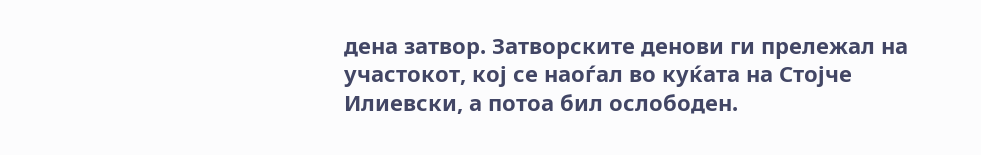дена затвор. Затворските денови ги прележал на участокот, кој се наоѓал во куќата на Стојче Илиевски, а потоа бил ослободен.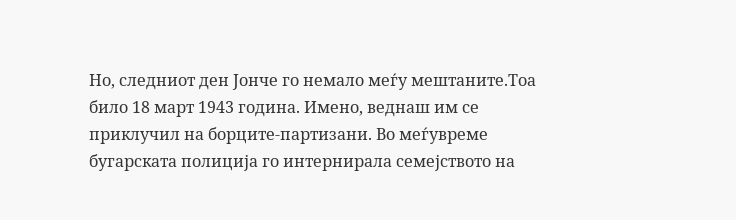Но, следниот ден Јонче го немало меѓу мештаните.Тоа било 18 март 1943 година. Имено, веднаш им се приклучил на борците-партизани. Во меѓувреме бугарската полиција го интернирала семејството на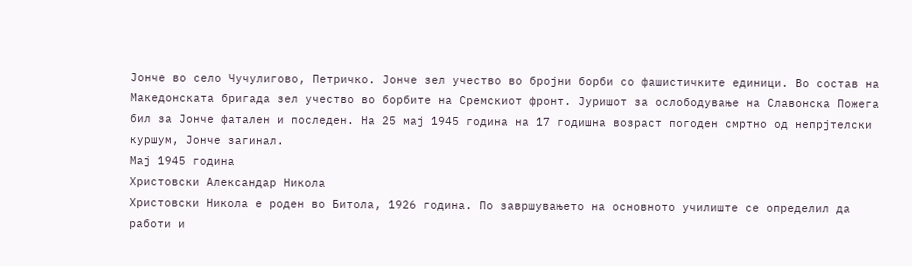Јонче во село Чучулигово, Петричко. Јонче зел учество во бројни борби со фашистичките единици. Во состав на Македонската бригада зел учество во борбите на Сремскиот фронт. Јуришот за ослободување на Славонска Пожега бил за Јонче фатален и последен. На 25 мај 1945 година на 17 годишна возраст погоден смртно од непрјтелски куршум, Јонче загинал.
Мај 1945 година
Христовски Александар Никола
Христовски Никола е роден во Битола, 1926 година. По завршувањето на основното училиште се определил да работи и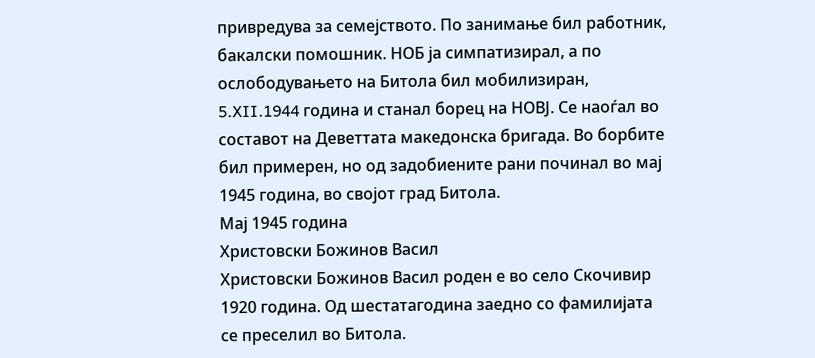привредува за семејството. По занимање бил работник, бакалски помошник. НОБ ја симпатизирал, а по ослободувањето на Битола бил мобилизиран, 5.XII.1944 година и станал борец на НОВЈ. Се наоѓал во составот на Деветтата македонска бригада. Во борбите бил примерен, но од задобиените рани починал во мај 1945 година, во својот град Битола.
Мај 1945 година
Христовски Божинов Васил
Христовски Божинов Васил роден е во село Скочивир 1920 година. Од шестатагодина заедно со фамилијата се преселил во Битола.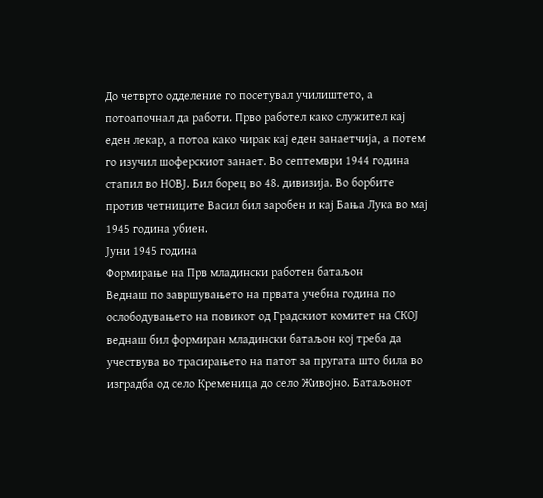До четврто одделение го посетувал училиштето, а потоапочнал да работи. Прво работел како служител кај еден лекар, а потоа како чирак кај еден занаетчија, а потем го изучил шоферскиот занает. Во септември 1944 година стапил во НОВЈ. Бил борец во 48. дивизија. Во борбите против четниците Васил бил заробен и кај Бања Лука во мај 1945 година убиен.
Јуни 1945 година
Формирање на Прв младински работен батаљон
Веднаш по завршувањето на првата учебна година по ослободувањето на повикот од Градскиот комитет на СКОЈ веднаш бил формиран младински батаљон кој треба да учествува во трасирањето на патот за пругата што била во изградба од село Кременица до село Живојно. Батаљонот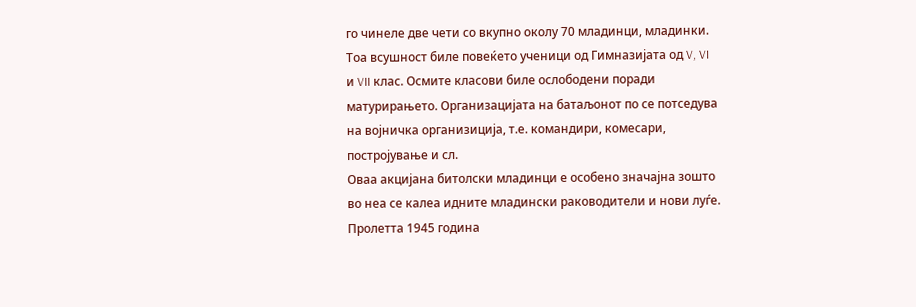го чинеле две чети со вкупно околу 70 младинци, младинки. Тоа всушност биле повеќето ученици од Гимназијата од V, VI и VII клас. Осмите класови биле ослободени поради матурирањето. Организацијата на батаљонот по се потседува на војничка организиција, т.е. командири, комесари, постројување и сл.
Оваа акцијана битолски младинци е особено значајна зошто во неа се калеа идните младински раководители и нови луѓе.
Пролетта 1945 година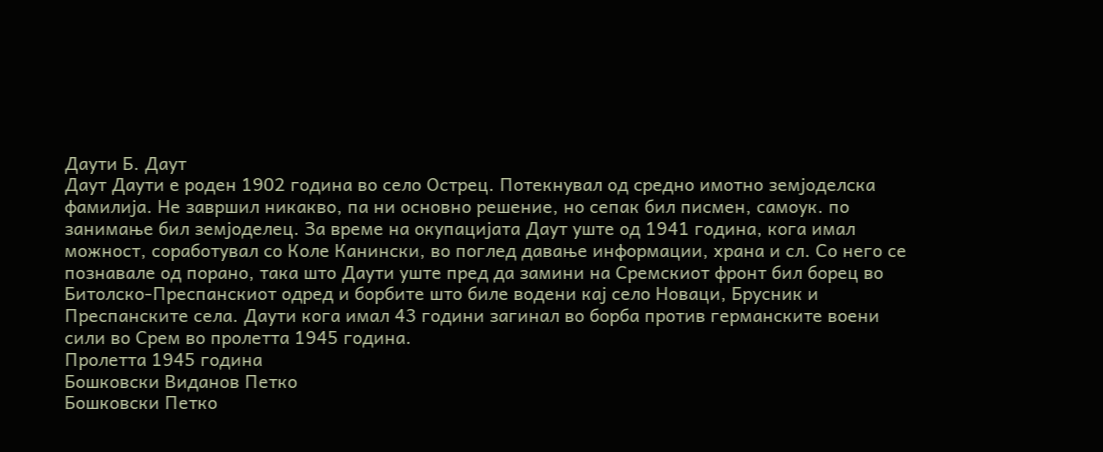Даути Б. Даут
Даут Даути е роден 1902 година во село Острец. Потекнувал од средно имотно земјоделска фамилија. Не завршил никакво, па ни основно решение, но сепак бил писмен, самоук. по занимање бил земјоделец. За време на окупацијата Даут уште од 1941 година, кога имал можност, соработувал со Коле Канински, во поглед давање информации, храна и сл. Со него се познавале од порано, така што Даути уште пред да замини на Сремскиот фронт бил борец во Битолско-Преспанскиот одред и борбите што биле водени кај село Новаци, Брусник и Преспанските села. Даути кога имал 43 години загинал во борба против германските воени сили во Срем во пролетта 1945 година.
Пролетта 1945 година
Бошковски Виданов Петко
Бошковски Петко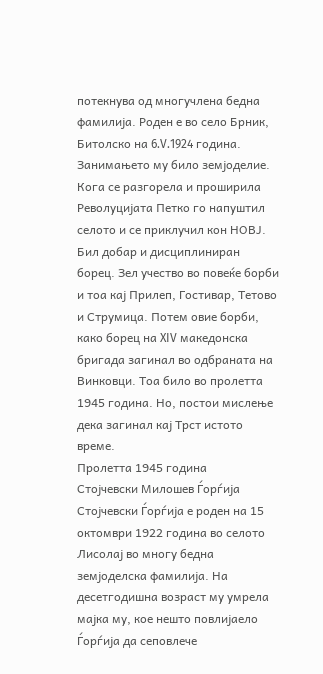потекнува од многучлена бедна фамилија. Роден е во село Брник, Битолско на 6.V.1924 година. Занимањето му било земјоделие. Кога се разгорела и проширила Револуцијата Петко го напуштил селото и се приклучил кон НОВЈ. Бил добар и дисциплиниран борец. Зел учество во повеќе борби и тоа кај Прилеп, Гостивар, Тетово и Струмица. Потем овие борби, како борец на XIV македонска бригада загинал во одбраната на Винковци. Тоа било во пролетта 1945 година. Но, постои мислење дека загинал кај Трст истото време.
Пролетта 1945 година
Стојчевски Милошев Ѓорѓија
Стојчевски Ѓорѓија е роден на 15 октомври 1922 година во селото Лисолај во многу бедна земјоделска фамилија. На десетгодишна возраст му умрела мајка му, кое нешто повлијаело Ѓорѓија да сеповлече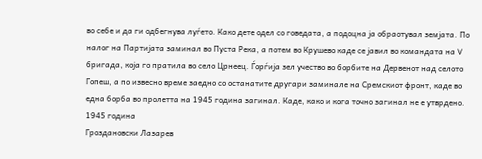во себе и да ги одбегнува луѓето. Како дете одел со говедата, а подоцна ја обраотувал земјата. По налог на Партијата заминал во Пуста Река, а потем во Крушево каде се јавил во командата на V бригада, која го пратила во село Црнеец. Ѓорѓија зел учество во борбите на Дервенот над селото Гопеш, а по извесно време заедно со останатите другари заминале на Сремскиот фронт, каде во една борба во пролетта на 1945 година загинал. Каде, како и кога точно загинал не е утврдено.
1945 година
Гроздановски Лазарев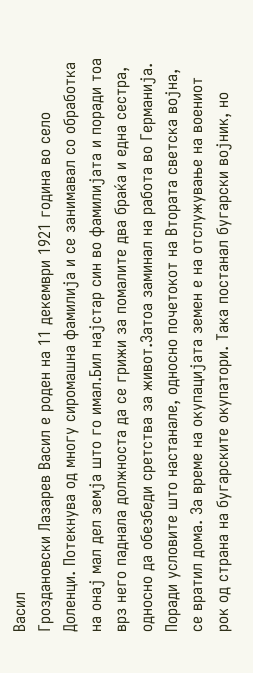Васил
Гроздановски Лазарев Васил е роден на 11 декември 1921 година во село Доленци. Потекнува од многу сиромашна фамилија и се занимавал со обработка на онај мал дел земја што го имал.Бил најстар син во фамилијата и поради тоа врз него паднала должноста да се грижи за помалите два браќа и една сестра, односно да обезбеди сретства за живот.Затоа заминал на работа во Германија. Поради условите што настанале, односно почетокот на Втората светска војна, се вратил дома. За време на окупацијата земен е на отслужување на воениот рок од страна на бугарските окупатори. Така постанал бугарски војник, но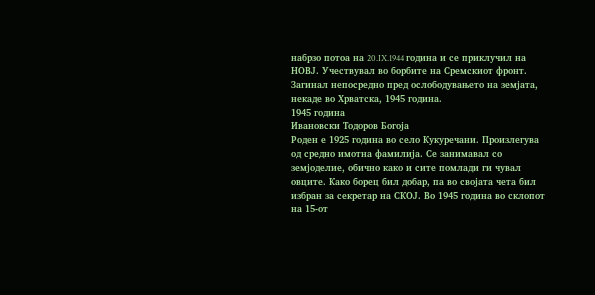набрзо потоа на 20.IX.1944 година и се приклучил на НОВЈ. Учествувал во борбите на Сремскиот фронт. Загинал непосредно пред ослободувањето на земјата, некаде во Хрватска, 1945 година.
1945 година
Ивановски Тодоров Богоја
Роден е 1925 година во село Кукуречани. Произлегува од средно имотна фамилија. Се занимавал со земјоделие, обично како и сите помлади ги чувал овците. Како борец бил добар, па во својата чета бил избран за секретар на СКОЈ. Во 1945 година во склопот на 15-от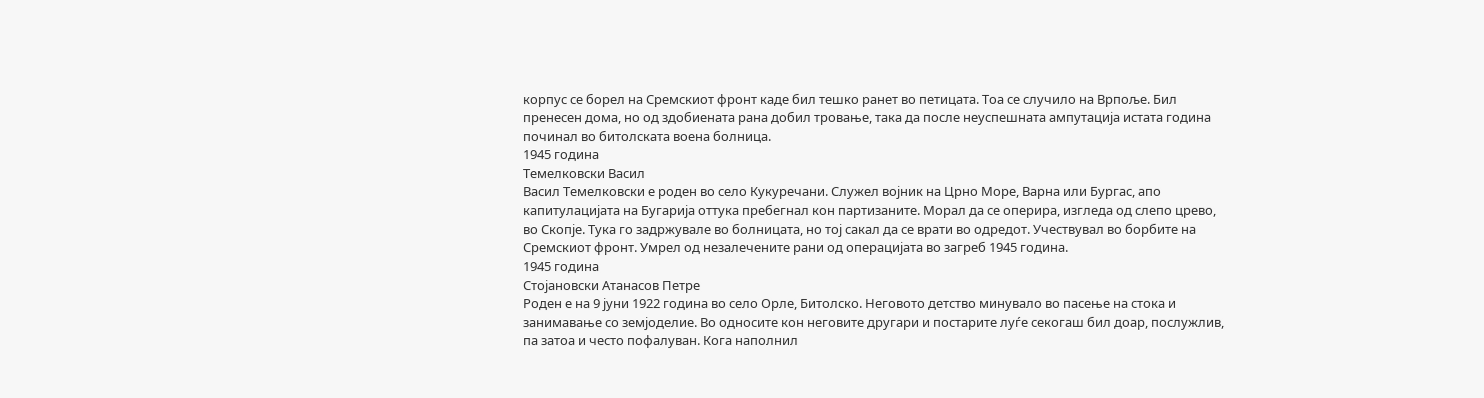корпус се борел на Сремскиот фронт каде бил тешко ранет во петицата. Тоа се случило на Врпоље. Бил пренесен дома, но од здобиената рана добил тровање, така да после неуспешната ампутација истата година починал во битолската воена болница.
1945 година
Темелковски Васил
Васил Темелковски е роден во село Кукуречани. Служел војник на Црно Море, Варна или Бургас, апо капитулацијата на Бугарија оттука пребегнал кон партизаните. Морал да се оперира, изгледа од слепо црево, во Скопје. Тука го задржувале во болницата, но тој сакал да се врати во одредот. Учествувал во борбите на Сремскиот фронт. Умрел од незалечените рани од операцијата во загреб 1945 година.
1945 година
Стојановски Атанасов Петре
Роден е на 9 јуни 1922 година во село Орле, Битолско. Неговото детство минувало во пасење на стока и занимавање со земјоделие. Во односите кон неговите другари и постарите луѓе секогаш бил доар, послужлив, па затоа и често пофалуван. Кога наполнил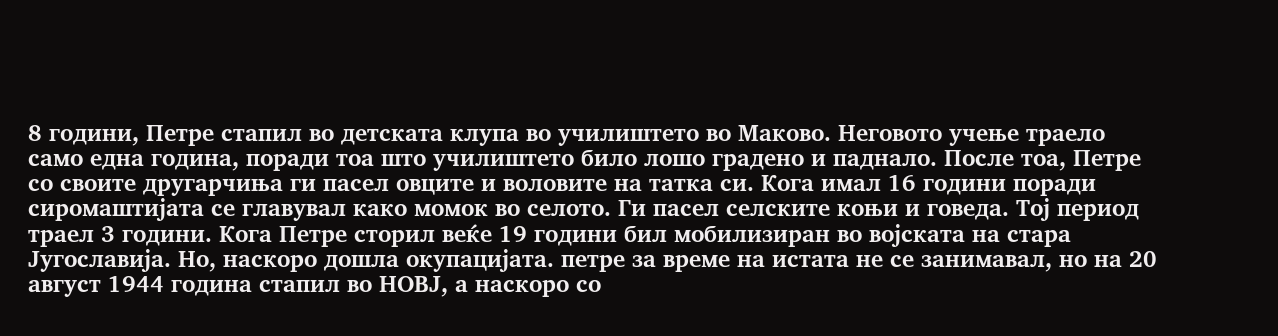8 години, Петре стапил во детската клупа во училиштето во Маково. Неговото учење траело само една година, поради тоа што училиштето било лошо градено и паднало. После тоа, Петре со своите другарчиња ги пасел овците и воловите на татка си. Кога имал 16 години поради сиромаштијата се главувал како момок во селото. Ги пасел селските коњи и говеда. Тој период траел 3 години. Кога Петре сторил веќе 19 години бил мобилизиран во војската на стара Југославија. Но, наскоро дошла окупацијата. петре за време на истата не се занимавал, но на 20 август 1944 година стапил во НОВЈ, а наскоро со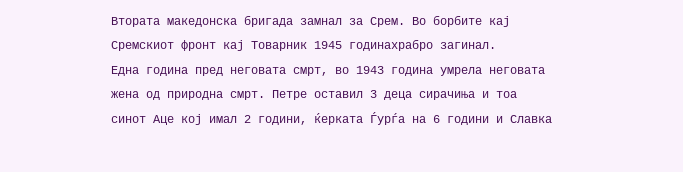Втората македонска бригада замнал за Срем. Во борбите кај Сремскиот фронт кај Товарник 1945 годинахрабро загинал.
Една година пред неговата смрт, во 1943 година умрела неговата жена од природна смрт. Петре оставил 3 деца сирачиња и тоа синот Аце кој имал 2 години, ќерката Ѓурѓа на 6 години и Славка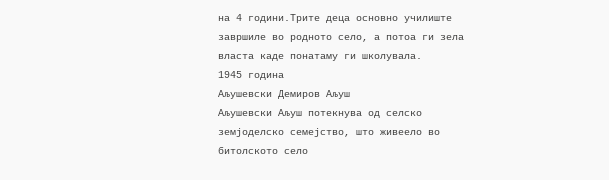на 4 години.Трите деца основно училиште завршиле во родното село, а потоа ги зела власта каде понатаму ги школувала.
1945 година
Аљушевски Демиров Аљуш
Аљушевски Аљуш потекнува од селско земјоделско семејство, што живеело во битолското село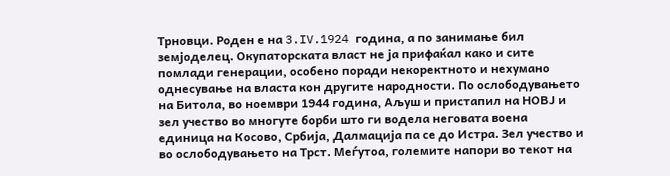Трновци. Роден е на 3.IV.1924 година, а по занимање бил земјоделец. Окупаторската власт не ја прифаќал како и сите помлади генерации, особено поради некоректното и нехумано однесување на власта кон другите народности. По ослободувањето на Битола, во ноември 1944 година, Аљуш и пристапил на НОВЈ и зел учество во многуте борби што ги водела неговата воена единица на Косово, Србија, Далмација па се до Истра. Зел учество и во ослободувањето на Трст. Меѓутоа, големите напори во текот на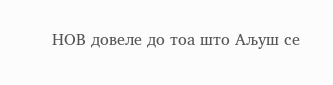НОВ довеле до тоа што Аљуш се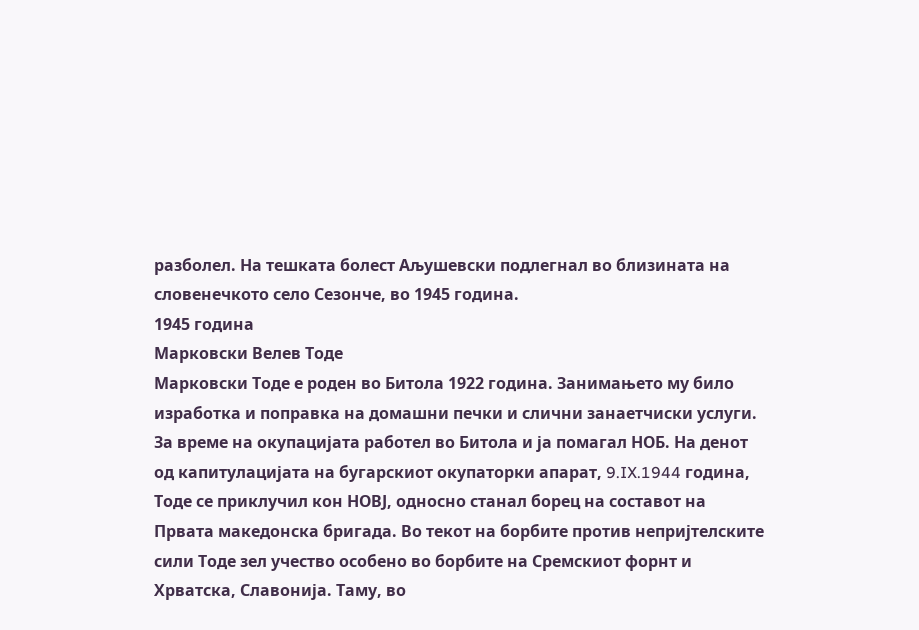разболел. На тешката болест Аљушевски подлегнал во близината на словенечкото село Сезонче, во 1945 година.
1945 година
Марковски Велев Тоде
Марковски Тоде е роден во Битола 1922 година. Занимањето му било изработка и поправка на домашни печки и слични занаетчиски услуги. За време на окупацијата работел во Битола и ја помагал НОБ. На денот од капитулацијата на бугарскиот окупаторки апарат, 9.IX.1944 година, Тоде се приклучил кон НОВЈ, односно станал борец на составот на Првата македонска бригада. Во текот на борбите против непријтелските сили Тоде зел учество особено во борбите на Сремскиот форнт и Хрватска, Славонија. Таму, во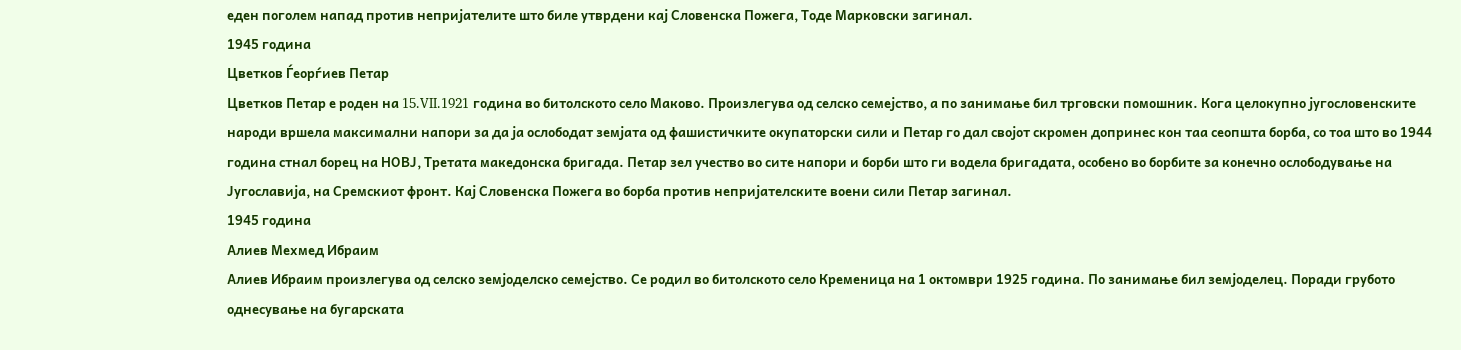еден поголем напад против непријателите што биле утврдени кај Словенска Пожега, Тоде Марковски загинал.
1945 година
Цветков Ѓеорѓиев Петар
Цветков Петар е роден на 15.VII.1921 година во битолското село Маково. Произлегува од селско семејство, а по занимање бил трговски помошник. Кога целокупно југословенските народи вршела максимални напори за да ја ослободат земјата од фашистичките окупаторски сили и Петар го дал својот скромен допринес кон таа сеопшта борба, со тоа што во 1944 година стнал борец на НОВЈ, Третата македонска бригада. Петар зел учество во сите напори и борби што ги водела бригадата, особено во борбите за конечно ослободување на Југославија, на Сремскиот фронт. Кај Словенска Пожега во борба против непријателските воени сили Петар загинал.
1945 година
Алиев Мехмед Ибраим
Алиев Ибраим произлегува од селско земјоделско семејство. Се родил во битолското село Кременица на 1 октомври 1925 година. По занимање бил земјоделец. Поради грубото однесување на бугарската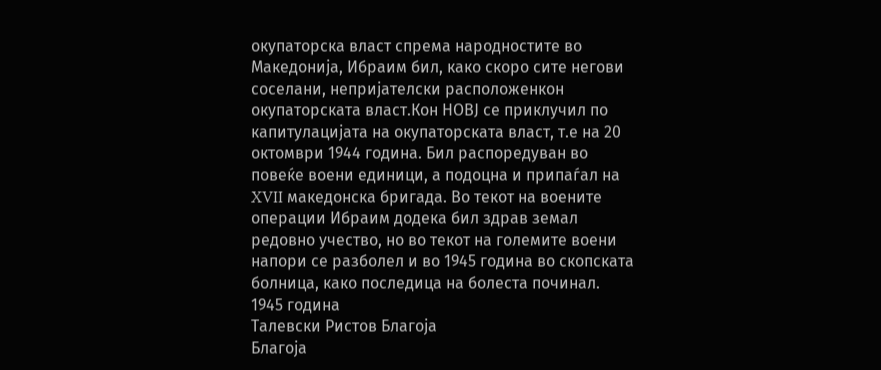окупаторска власт спрема народностите во Македонија, Ибраим бил, како скоро сите негови соселани, непријателски расположенкон окупаторската власт.Кон НОВЈ се приклучил по капитулацијата на окупаторската власт, т.е на 20 октомври 1944 година. Бил распоредуван во повеќе воени единици, а подоцна и припаѓал на XVII македонска бригада. Во текот на воените операции Ибраим додека бил здрав земал редовно учество, но во текот на големите воени напори се разболел и во 1945 година во скопската болница, како последица на болеста починал.
1945 година
Талевски Ристов Благоја
Благоја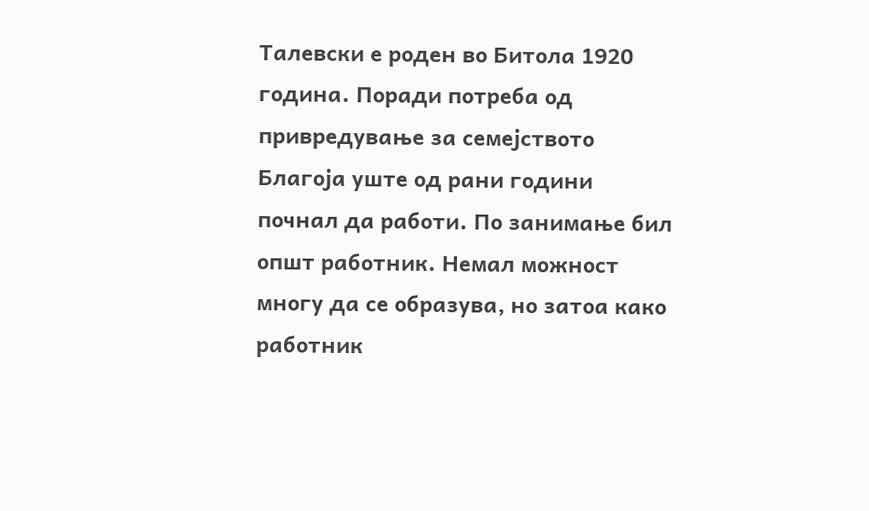Талевски е роден во Битола 1920 година. Поради потреба од привредување за семејството Благоја уште од рани години почнал да работи. По занимање бил општ работник. Немал можност многу да се образува, но затоа како работник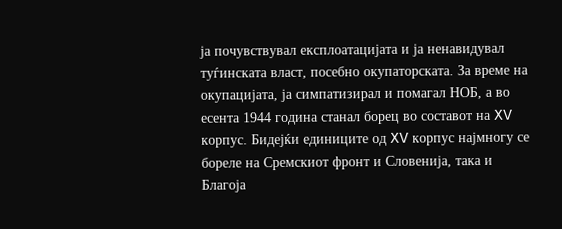ја почувствувал експлоатацијата и ја ненавидувал туѓинската власт, посебно окупаторската. За време на окупацијата, ја симпатизирал и помагал НОБ, а во есента 1944 година станал борец во составот на XV корпус. Бидејќи единиците од XV корпус најмногу се бореле на Сремскиот фронт и Словенија, така и Благоја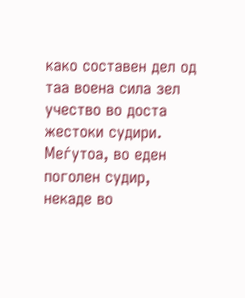како составен дел од таа воена сила зел учество во доста жестоки судири. Меѓутоа, во еден поголен судир, некаде во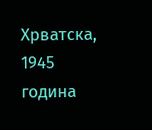Хрватска, 1945 година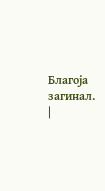Благоја загинал.
|